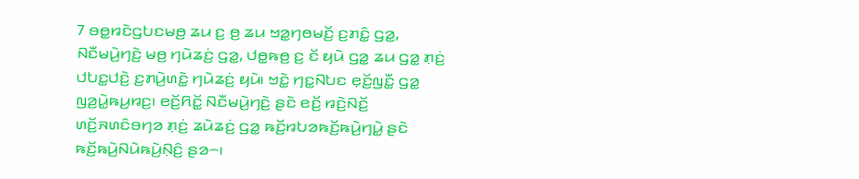7 ꤋꤥ꤭ꤙꤢꤧꤞꤝꤢꤗꤥ꤬ ꤘꤣ ꤢ꤬ ꤥ꤬ ꤘꤣ ꤠꤤ꤭ꤚꤥꤗꤢꤩ꤬ ꤢ꤬ꤊꤢꤨ꤭ ꤞꤤ꤭, ꤡꤢꤪꤗꤣꤧ꤬ꤚꤢꤧ꤬ ꤗꤥ꤬ ꤚꤣꤧꤘꤢꤦ꤬ ꤞꤤ꤭, ꤓꤥ꤭ꤒꤥ꤬ ꤢ꤬ ꤢꤩ ꤟꤣꤧ ꤞꤤ꤭ ꤘꤣ ꤞꤤ꤭ ꤊ꤫ꤢꤦ꤬ ꤓꤝꤢ꤭ꤓꤢꤧ꤬ ꤢ꤬ꤊꤣꤧ꤬ꤛꤢꤧ꤭ ꤚꤣꤧꤘꤢꤦ꤬ ꤟꤣꤧ꤯ ꤠꤢꤧ꤭ ꤚꤢ꤭ꤡꤝꤢ ꤕ꤫ꤢꤩ꤬ꤜꤢꤪ꤭ ꤞꤤ꤭ ꤜꤤ꤬ꤣꤧ꤭ꤒꤣ꤬ꤙꤢ꤬꤯ ꤕꤢꤩ꤬ꤖꤢꤩ꤭ ꤡꤢꤪꤗꤣꤧ꤬ꤚꤢꤧ꤬ ꤔꤢꤧ ꤕꤢꤩ꤬ ꤙꤢꤧ꤬ꤡꤢꤩ꤬ ꤛꤢꤩ꤬ꤏꤛꤢꤨꤋꤚꤤ ꤊ꤫ꤢꤦ꤬ ꤘꤣꤧꤘꤢꤦ꤬ ꤞꤤ꤭ ꤒꤢꤩ꤬ꤙꤝꤤꤒꤢꤩ꤬ꤒꤣꤧ꤬ꤚꤣꤧ꤭ ꤔꤢꤧ ꤒꤢꤩ꤬ꤒꤣꤧ꤬ꤡꤣꤧꤒꤣꤧ꤬ꤡ꤫ꤢꤨ꤬ ꤔꤤ꤮꤯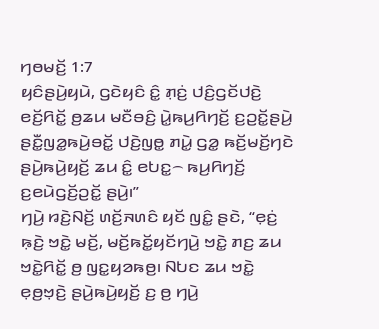ꤚꤥꤗꤢꤩ꤬ 1:7
ꤟꤢꤨꤔꤣꤧ꤬ꤟꤣꤧ, ꤞꤢꤧꤟꤢꤨ ꤢꤨ꤭ ꤊ꤫ꤢꤦ꤬ ꤓꤢꤨ꤬ꤞꤢꤩꤓꤢꤧ꤬ ꤕꤢꤩ꤬ꤖꤢꤩ꤭ ꤥ꤬ꤘꤣ ꤗꤢꤪꤋꤢꤨ꤬ ꤣꤧ꤭ꤒꤣ꤬ꤖꤚꤢꤩ꤬ ꤢ꤬ꤑꤢꤩ꤭ꤔꤣꤧ꤬ ꤔꤢꤪ꤭ꤜꤤ꤭ꤒꤣꤧ꤬ꤋꤢꤩ꤭ ꤓꤢꤧ꤬ꤜꤥ꤭ ꤊꤣꤧ꤭ ꤞꤤ꤭ ꤒꤢꤩ꤬ꤗꤢꤩ꤬ꤚꤢꤧ ꤔꤣꤧ꤬ꤒꤣꤧ꤬ꤟꤢꤩ꤬ ꤘꤣ ꤢꤨ꤭ ꤕꤝꤢ꤭꤮ ꤒꤣ꤬ꤖꤚꤢꤩ꤬ ꤢ꤬ꤕꤣꤧꤞꤢꤩ꤬ꤑꤢꤩ꤭ ꤔꤣꤧ꤬꤯”
ꤚꤣꤧ꤬ ꤙꤢꤧ꤬ꤡꤢꤩ꤬ ꤛꤢꤩ꤬ꤏꤛꤢꤨ ꤟꤢꤩ ꤜꤢꤨ꤭ ꤔꤢꤧ, “ꤕ꤫ꤢꤦ꤬ ꤒ꤫ꤢꤧ꤬ ꤠꤢꤧ꤭ ꤗꤢꤩ꤬, ꤗꤢꤩ꤬ꤒꤢꤩ꤭ꤟꤢꤩꤚꤣꤧ꤬ ꤠꤢꤧ꤭ ꤊꤢ꤬ ꤘꤣ ꤠꤢꤧ꤭ꤖꤢꤩ꤭ ꤥ꤬ ꤜꤢ꤭ꤟꤤꤒꤥ꤬꤯ ꤡꤝꤢ ꤘꤣ ꤠꤢꤧ꤭ ꤕ꤫ꤥ꤬ꤠ꤫ꤢꤧ꤬ ꤔꤣꤧ꤬ꤒꤣꤧ꤬ꤟꤢꤩ꤬ ꤢ꤬ ꤥ꤬ ꤚꤣꤧ꤬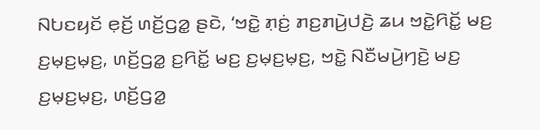ꤡꤝꤢꤟꤢꤩ ꤕ꤫ꤢꤩ꤬ ꤛꤢꤩ꤬ꤞꤤ꤭ ꤔꤢꤧ, ‘ꤠꤢꤧ꤭ ꤊ꤫ꤢꤦ꤬ ꤊꤢ꤬ꤊꤣꤧ꤬ꤓꤢꤧ꤬ ꤘꤣ ꤠꤢꤧ꤭ꤖꤢꤩ꤭ ꤗꤢ꤬ ꤢ꤬ꤗ꤫ꤢ꤬ꤗ꤫ꤢ꤬, ꤛꤢꤩ꤬ꤞꤤ꤭ ꤢ꤬ꤖꤢꤩ꤭ ꤗꤢ꤬ ꤢ꤬ꤗ꤫ꤢ꤬ꤗ꤫ꤢ꤬, ꤠꤢꤧ꤭ ꤡꤢꤪꤗꤣꤧ꤬ꤚꤢꤧ꤬ ꤗꤢ꤬ ꤢ꤬ꤗ꤫ꤢ꤬ꤗ꤫ꤢ꤬, ꤛꤢꤩ꤬ꤞꤤ꤭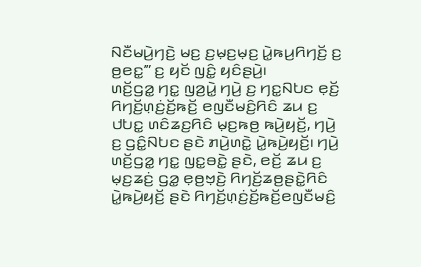ꤡꤢꤪꤗꤣꤧ꤬ꤚꤢꤧ꤬ ꤗꤢ꤬ ꤢ꤬ꤗ꤫ꤢ꤬ꤗ꤫ꤢ꤬ ꤣꤧ꤭ꤒꤣ꤬ꤖꤚꤢꤩ꤬ ꤢ꤬ ꤥ꤬ꤕꤢ꤭’” ꤢ꤬ ꤟꤢꤩ ꤜꤢꤨ꤭ ꤟꤢꤨꤔꤣꤧ꤬꤯
ꤛꤢꤩ꤬ꤞꤤ꤭ ꤚꤢ꤭ ꤜꤤ꤬ꤣꤧ꤭ ꤚꤣꤧ꤬ ꤢ꤬ ꤚꤢ꤭ꤡꤝꤢ ꤕ꤫ꤢꤩ꤬ ꤖꤚꤢꤩ꤬ꤛ꤫ꤢꤦ꤬ꤢꤩ꤬ꤒꤢꤩ꤬ ꤕꤜꤢꤪꤗꤢꤨ꤬ꤖꤢꤨ ꤘꤣ ꤢ꤬ ꤓꤝꤢ꤭ ꤛꤢꤨꤘꤢ꤬ꤖꤢꤨ ꤗ꤫ꤢ꤬ꤒꤥ꤬ ꤒꤣꤧ꤬ꤟꤢꤩ꤬, ꤚꤣꤧ꤬ ꤢ꤬ ꤞꤢꤨ꤭ꤡꤝꤢ ꤔꤢꤧ ꤊꤣꤧ꤬ꤛꤢꤧ꤭ ꤣꤧ꤭ꤒꤣꤧ꤬ꤟꤢꤩ꤬꤯ ꤚꤣꤧ꤬ ꤛꤢꤩ꤬ꤞꤤ꤭ ꤚꤢ꤭ ꤜꤢ꤭ꤋꤢꤧ꤭ ꤔꤢꤧ, ꤕꤢꤩ꤬ ꤘꤣ ꤢ꤬ ꤗ꤫ꤢ꤬ꤘꤢꤦ꤬ ꤞꤤ꤭ ꤕ꤫ꤥ꤬ꤠ꤫ꤢꤧ꤬ ꤖꤚꤢꤩ꤬ꤘꤥ꤬ꤔꤢꤧ꤭ꤖꤢꤨ ꤣꤧ꤭ꤒꤣꤧ꤬ꤟꤢꤩ꤬ ꤔꤢꤧ ꤖꤚꤢꤩ꤬ꤛ꤫ꤢꤦ꤬ꤢꤩ꤬ꤒꤢꤩ꤬ꤕꤜꤢꤪꤗꤢꤨ꤬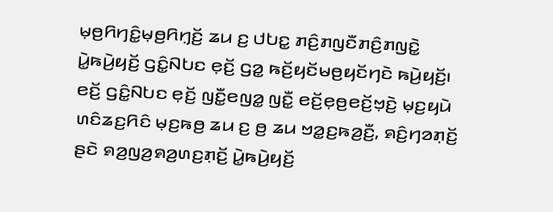ꤗ꤫ꤥ꤬ꤖꤚꤢꤨ꤭ꤗ꤫ꤥ꤬ꤖꤚ꤫ꤢꤩ꤬ ꤘꤣ ꤢ꤬ ꤓꤝꤢ꤭ ꤊꤢꤨ꤬ꤊꤜꤢꤪꤊꤢꤨ꤬ꤊꤜꤢꤧ꤭ ꤣꤧ꤭ꤒꤣꤧ꤬ꤟꤢꤩ꤬ ꤞꤢꤨ꤭ꤡꤝꤢ ꤕ꤫ꤢꤩ꤬ ꤞꤤ꤭ ꤒꤢꤩ꤬ꤟꤢꤩꤗꤥ꤬ꤟꤢꤩꤚꤢꤧ ꤒꤣꤧ꤬ꤟꤢꤩ꤬꤯ ꤕꤢꤩ꤬ ꤞꤢꤨ꤭ꤡꤝꤢ ꤕ꤫ꤢꤩ꤬ ꤜꤢꤪ꤭ꤕꤜꤤ꤭ ꤜꤢꤪ꤭ ꤕꤢꤩ꤬ꤕ꤫ꤥ꤬ꤕꤢꤩ꤬ꤠ꤫ꤢꤧ꤬ ꤗ꤫ꤢ꤬ꤟꤣꤧ ꤛꤢꤨꤘꤢ꤬ꤖꤢꤨ ꤗ꤫ꤢ꤬ꤒꤥ꤬ ꤘꤣ ꤢ꤬ ꤥ꤬ ꤘꤣ ꤠꤤ꤭ꤢ꤬ꤒꤤ꤬ꤢꤪ꤬, ꤎꤢꤨ꤬ꤚꤤꤊ꤫ꤢꤩ꤬ ꤔꤢꤧ ꤎꤤ꤬ꤜꤤ꤬ꤎꤤ꤬ꤛꤢ꤬ꤊ꤫ꤢꤩ꤬ ꤣꤧ꤭ꤒꤣꤧ꤬ꤟꤢꤩ꤬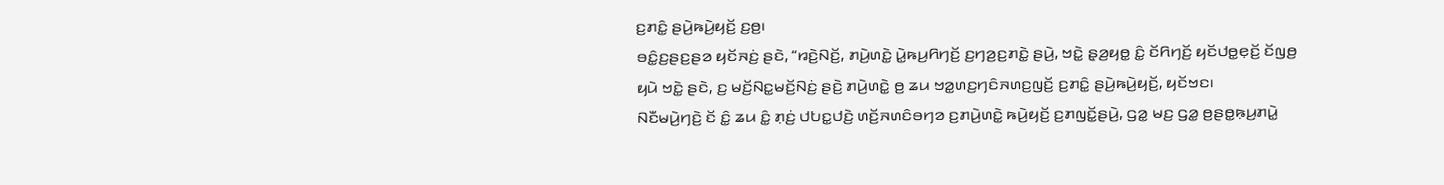ꤢ꤬ꤊꤢꤨ꤭ ꤔꤣꤧ꤬ꤒꤣꤧ꤬ꤟꤢꤩ꤬ ꤢ꤬ꤥ꤬꤯
ꤋꤢꤨ꤭ꤢ꤬ꤔꤢ꤬ꤔꤤ ꤟꤢꤩꤏꤢꤦ꤬ ꤔꤢꤧ, “ꤙꤢꤧ꤬ꤡꤢꤩ꤬, ꤊꤣꤧ꤬ꤛꤢꤧ꤭ ꤣꤧ꤭ꤒꤣ꤬ꤖꤚꤢꤩ꤬ ꤢ꤬ꤚꤤ꤬ꤢ꤬ꤊꤢꤧ꤭ ꤔꤣꤧ꤬, ꤠꤢꤧ꤭ ꤔ꤫ꤤ꤬ꤟꤥ꤭ ꤢꤨ꤭ ꤢꤩꤖꤚꤢꤩ꤬ ꤟꤢꤩꤓꤥ꤭ꤕ꤫ꤢꤩ꤬ ꤢꤩꤜꤥ꤬ ꤟꤣꤧ ꤠꤢꤧ꤭ ꤔꤢꤧ, ꤢ꤬ ꤗꤢꤩ꤬ꤡꤢ꤭ꤗꤢꤩ꤬ꤡꤢꤦ꤬ ꤔꤢꤧ꤬ ꤊꤣꤧ꤬ꤛꤢꤧ꤭ ꤥ꤬ ꤘꤣ ꤠꤤ꤭ꤛꤢ꤬ꤚꤢꤨꤏꤛꤢ꤬ꤜꤢꤩ꤬ ꤢ꤬ꤊꤢꤨ꤭ ꤔꤣꤧ꤬ꤒꤣꤧ꤬ꤟꤢꤩ꤬, ꤟꤢꤩꤠꤢ꤯
ꤡꤢꤪꤗꤣꤧ꤬ꤚꤢꤧ꤬ ꤢꤩ ꤢꤨ꤭ ꤘꤣ ꤢꤨ꤭ ꤊ꤫ꤢꤦ꤬ ꤓꤝꤢ꤭ꤓꤢꤧ꤬ ꤛꤢꤩ꤬ꤏꤛꤢꤨꤋꤚꤤ ꤢ꤬ꤊꤣꤧ꤬ꤛꤢꤧ꤭ ꤒꤣꤧ꤬ꤟꤢꤩ꤬ ꤢ꤬ꤊꤜꤢꤩ꤭ꤔꤣꤧ꤬, ꤞꤤ꤭ ꤗꤢ꤬ ꤞꤤ꤭ ꤥ꤬ꤔꤥ꤭ꤒ꤫ꤣ꤬ꤊꤣꤧ꤭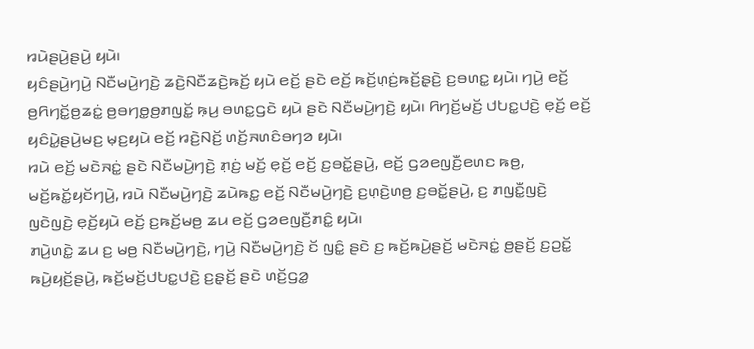ꤙꤣꤧꤔꤣꤧ꤬ꤔꤣꤧ꤬ ꤟꤣꤧ꤯
ꤟꤢꤨꤔꤣꤧ꤬ꤚꤣꤧ꤬ ꤡꤢꤪꤗꤣꤧ꤬ꤚꤢꤧ꤬ ꤘꤢꤧ꤬ꤡꤢꤪꤘꤢꤧ꤬ꤒꤢꤩ꤬ ꤟꤣꤧ ꤕꤢꤩ꤬ ꤔꤢꤧ ꤕꤢꤩ꤬ ꤒꤢꤩ꤬ꤛ꤫ꤢꤦ꤬ꤒꤢꤩ꤬ꤔ꤫ꤢꤧ꤬ ꤢ꤬ꤋꤛꤢ꤭ ꤟꤣꤧ꤯ ꤚꤣꤧ꤬ ꤕꤢꤩ꤬ ꤥ꤬ꤖꤚꤢꤩ꤭ꤥ꤬ꤘꤢꤦ꤭ ꤥ꤬ꤋꤚꤥ꤭ꤥ꤬ꤊꤜꤢꤩ꤭ ꤒ꤫ꤣ꤬ ꤋꤛꤢ꤭ꤞꤢꤧ ꤟꤣꤧ ꤔꤢꤧ ꤡꤢꤪꤗꤣꤧ꤬ꤚꤢꤧ꤬ ꤟꤣꤧ꤯ ꤖꤚꤢꤩ꤬ꤗꤢꤩ꤬ ꤓꤝꤢ꤭ꤓꤢꤧ꤬ ꤕ꤫ꤢꤩ꤬ ꤕꤢꤩ꤬ ꤟꤢꤨꤣꤧ꤭ꤔꤣꤧ꤬ꤗꤢ꤬ ꤗ꤫ꤢ꤬ꤟꤣꤧ ꤕꤢꤩ꤬ ꤙꤢꤧ꤬ꤡꤢꤩ꤬ ꤛꤢꤩ꤬ꤏꤛꤢꤨꤋꤚꤤ ꤟꤣꤧ꤯
ꤙꤣꤧ ꤕꤢꤩ꤬ ꤗꤢꤧꤏꤢꤦ꤭ ꤔꤢꤧ ꤡꤢꤪꤗꤣꤧ꤬ꤚꤢꤧ꤬ ꤊ꤫ꤢꤦ꤬ ꤗꤢꤩ꤬ ꤕ꤫ꤢꤩ꤬ ꤕꤢꤩ꤬ ꤢ꤬ꤋꤢꤩ꤭ꤔꤣꤧ꤬, ꤕꤢꤩ꤬ ꤞꤤꤕꤜꤢꤪ꤬ꤕꤛꤢ ꤒꤥ꤬, ꤗꤢꤩ꤬ꤒꤢꤩ꤭ꤟꤢꤩꤚꤣꤧ꤬, ꤙꤣꤧ ꤡꤢꤪꤗꤣꤧ꤬ꤚꤢꤧ꤬ ꤘꤣꤧꤒꤢ꤭ ꤕꤢꤩ꤬ ꤡꤢꤪꤗꤣꤧ꤬ꤚꤢꤧ꤬ ꤢ꤬ꤛ꤫ꤢꤧ꤬ꤛꤥ꤬ ꤢ꤬ꤋꤢꤩ꤭ꤔꤣꤧ꤬, ꤢ꤬ ꤊꤜꤢꤪ꤭ꤜꤢꤧ꤬ ꤜꤢꤧꤜꤢꤧ꤬ ꤕ꤫ꤢꤩ꤬ꤟꤣꤧ ꤕꤢꤩ꤬ ꤢ꤬ꤒꤢꤩ꤬ꤗꤥ꤬ ꤘꤣ ꤕꤢꤩ꤬ ꤞꤤꤕꤜꤢꤪ꤬ꤊꤢꤨ꤭ ꤟꤣꤧ꤯
ꤊꤣꤧ꤬ꤛꤢꤧ꤭ ꤘꤣ ꤢ꤬ ꤗꤥ꤬ ꤡꤢꤪꤗꤣꤧ꤬ꤚꤢꤧ꤬, ꤚꤣꤧ꤬ ꤡꤢꤪꤗꤣꤧ꤬ꤚꤢꤧ꤬ ꤢꤩ ꤜꤢꤨ꤭ ꤔꤢꤧ ꤢ꤬ ꤒꤢꤩ꤬ꤒꤣꤧ꤬ꤔꤢꤩ꤬ ꤗꤢꤧꤏꤢꤦ꤭ ꤥ꤬ꤔꤢꤩ꤬ ꤢ꤬ꤑꤢꤩ꤭ ꤒꤣꤧ꤬ꤟꤢꤩ꤬ꤔꤣꤧ꤬, ꤒꤢꤩ꤬ꤗꤢꤩ꤬ꤓꤝꤢ꤭ꤓꤢꤧ꤬ ꤢ꤬ꤔ꤫ꤢꤩ꤬ ꤔꤢꤧ ꤛꤢꤩ꤬ꤞꤤ꤭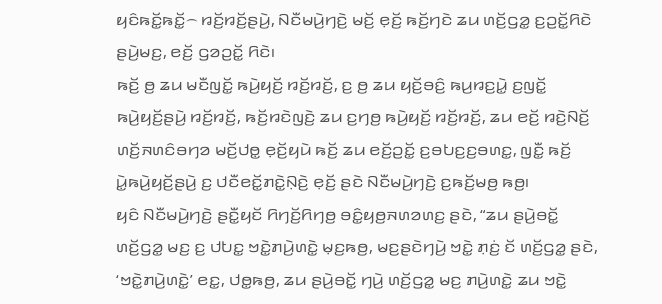ꤟꤢꤨꤒꤢꤩ꤭ꤒꤢꤩ꤭꤮ ꤙꤢꤩ꤬ꤙꤢꤩ꤬ꤔꤣꤧ꤬, ꤡꤢꤪꤗꤣꤧ꤬ꤚꤢꤧ꤬ ꤗꤢꤩ꤬ ꤕ꤫ꤢꤩ꤬ ꤒꤢꤩ꤬ꤚꤢꤧ ꤘꤣ ꤛꤢꤩ꤬ꤞꤤ꤭ ꤢ꤬ꤑꤢꤩ꤭ꤖꤢꤧ ꤔꤣꤧ꤬ꤗꤢ꤬, ꤕꤢꤩ꤬ ꤞꤤꤑꤢꤩ꤭ ꤖꤢꤧ꤯
ꤒꤢꤩ꤬ ꤥ꤬ ꤘꤣ ꤗꤢꤪꤜꤢꤩ꤭ ꤒꤣꤧ꤬ꤟꤢꤩ꤬ ꤙꤢꤩ꤬ꤙꤢꤩ꤬, ꤢ꤬ ꤥ꤬ ꤘꤣ ꤟꤢꤩ꤬ꤋꤢꤨ꤬ ꤒꤣ꤬ꤙꤢ꤬ꤣꤧ꤭ ꤢ꤬ꤜꤢꤩ꤭ ꤒꤣꤧ꤬ꤟꤢꤩ꤬ꤔꤣꤧ꤬ ꤙꤢꤩ꤬ꤙꤢꤩ꤬, ꤒꤢꤩ꤬ꤙꤢꤧꤜꤢꤧ꤬ ꤘꤣ ꤢ꤬ꤚꤥ꤬ ꤒꤣꤧ꤬ꤟꤢꤩ꤬ ꤙꤢꤩ꤬ꤙꤢꤩ꤬, ꤘꤣ ꤕꤢꤩ꤬ ꤙꤢꤧ꤬ꤡꤢꤩ꤬ ꤛꤢꤩ꤬ꤏꤛꤢꤨꤋꤚꤤ ꤗꤢꤩ꤬ꤓꤥ꤭ ꤕ꤫ꤢꤩ꤬ꤟꤣꤧ ꤒꤢꤩ꤬ ꤘꤣ ꤕꤢꤩ꤬ꤑꤢꤩ꤭ ꤢ꤬ꤋꤝꤢ꤬ꤢ꤬ꤋꤛꤢ꤭, ꤜꤢꤪ꤭ ꤒꤢꤩ꤬ ꤣꤧ꤭ꤒꤣꤧ꤬ꤟꤢꤩ꤬ꤔꤣꤧ꤬ ꤢ꤬ ꤓꤢꤪꤕꤢꤩ꤭ꤊꤢꤧ꤭ꤡ꤫ꤢꤧ꤬ ꤕ꤫ꤢꤩ꤬ ꤔꤢꤧ ꤡꤢꤪꤗꤣꤧ꤬ꤚꤢꤧ꤬ ꤢ꤬ꤒꤢꤩ꤬ꤗꤥ꤬ ꤒꤥ꤬꤯
ꤟꤢꤨ ꤡꤢꤪꤗꤣꤧ꤬ꤚꤢꤧ꤬ ꤔꤢꤪ꤭ꤟꤢꤩ ꤖꤚꤢꤩ꤬ꤖꤚꤥ꤬ ꤋꤢꤨ꤭ꤟꤥ꤬ꤏꤛꤤꤛꤢ꤬ ꤔꤢꤧ, “ꤘꤣ ꤔꤣꤧ꤬ꤋꤢꤩ꤭ ꤛꤢꤩ꤬ꤞꤤ꤭ ꤗꤢ꤬ ꤢ꤬ ꤓꤝꤢ꤭ ꤠꤢꤧ꤭ꤊꤣꤧ꤬ꤛꤢꤧ꤭ ꤗ꤫ꤢ꤬ꤒꤥ꤬, ꤗꤢ꤬ꤔꤢꤧꤚꤣꤧ꤬ ꤠꤢꤧ꤭ ꤊ꤫ꤢꤦ꤬ ꤢꤩ ꤛꤢꤩ꤬ꤞꤤ꤭ ꤔꤢꤧ, ‘ꤠꤢꤧ꤭ꤊꤣꤧ꤬ꤛꤢꤧ꤭’ ꤕꤢ꤭, ꤓꤥ꤭ꤒꤥ꤬, ꤘꤣ ꤔꤣꤧ꤬ꤋꤢꤩ꤭ ꤚꤣꤧ꤬ ꤛꤢꤩ꤬ꤞꤤ꤭ ꤗꤢ꤬ ꤊꤣꤧ꤬ꤛꤢꤧ꤭ ꤘꤣ ꤠꤢꤧ꤭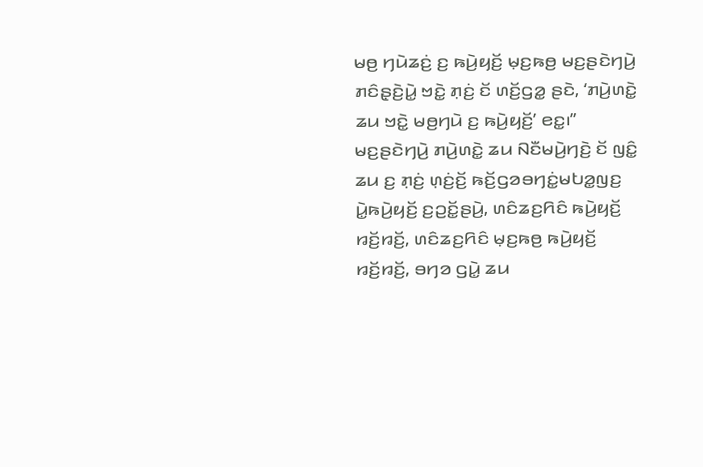ꤗꤥ꤬ ꤚꤣꤧꤘꤢꤦ꤬ ꤢ꤬ ꤒꤣꤧ꤬ꤟꤢꤩ꤬ ꤗ꤫ꤢ꤬ꤒꤥ꤬ ꤗꤢ꤬ꤔꤢꤧꤚꤣꤧ꤬ ꤊꤢꤨꤔ꤫ꤢꤧ꤬ꤣꤧ꤭ ꤠꤢꤧ꤭ ꤊ꤫ꤢꤦ꤬ ꤢꤩ ꤛꤢꤩ꤬ꤞꤤ꤭ ꤔꤢꤧ, ‘ꤊꤣꤧ꤬ꤛꤢꤧ꤭ ꤘꤣ ꤠꤢꤧ꤭ ꤗꤥ꤬ꤚꤣꤧ ꤢ꤬ ꤒꤣꤧ꤬ꤟꤢꤩ꤬’ ꤕꤢ꤭꤯”
ꤗꤢ꤬ꤔꤢꤧꤚꤣꤧ꤬ ꤊꤣꤧ꤬ꤛꤢꤧ꤭ ꤘꤣ ꤡꤢꤪꤗꤣꤧ꤬ꤚꤢꤧ꤬ ꤢꤩ ꤜꤢꤨ꤭ ꤘꤣ ꤢ꤬ ꤊ꤫ꤢꤦ꤬ ꤛ꤫ꤢꤦ꤬ꤢꤩ꤬ ꤒꤢꤩ꤬ꤞꤤꤋꤚꤢꤦ꤭ꤗꤝꤤ꤭ꤜꤢ꤬ ꤣꤧ꤭ꤒꤣꤧ꤬ꤟꤢꤩ꤬ ꤢ꤬ꤑꤢꤩ꤭ꤔꤣꤧ꤬, ꤛꤢꤨꤘꤢ꤬ꤖꤢꤨ ꤒꤣꤧ꤬ꤟꤢꤩ꤬ ꤙꤢꤩ꤬ꤙꤢꤩ꤬, ꤛꤢꤨꤘꤢ꤬ꤖꤢꤨ ꤗ꤫ꤢ꤬ꤒꤥ꤬ ꤒꤣꤧ꤬ꤟꤢꤩ꤬ ꤙꤢꤩ꤬ꤙꤢꤩ꤬, ꤋꤚꤤ ꤞꤣꤧ꤭ ꤘꤣ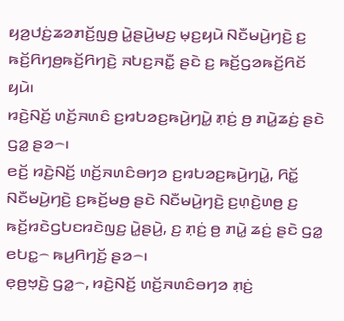ꤟꤤ꤬ꤓꤢꤦ꤬ꤘꤤꤊꤢꤩ꤬ꤜꤥ꤬ ꤣꤧ꤭ꤔꤣꤧ꤬ꤗꤢ꤬ ꤗ꤫ꤢ꤬ꤟꤣꤧ ꤡꤢꤪꤗꤣꤧ꤬ꤚꤢꤧ꤬ ꤢ꤬ ꤒꤢꤩ꤬ꤖꤚꤥ꤬ꤒꤢꤩ꤬ꤖꤚꤢꤧ꤬ ꤏꤝꤢ꤬ꤏꤢꤪ꤭ ꤔꤢꤧ ꤢ꤬ ꤒꤢꤩ꤬ꤞꤤꤒꤢꤩ꤬ꤖꤢꤩ ꤟꤣꤧ꤯
ꤙꤢꤧ꤬ꤡꤢꤩ꤬ ꤛꤢꤩ꤬ꤏꤛꤢꤨ ꤢ꤬ꤙꤝꤤꤢ꤬ꤒꤣꤧ꤬ꤚꤣꤧ꤭ ꤊ꤫ꤢꤦ꤬ ꤥ꤬ ꤊꤣꤧ꤭ꤘꤢꤦ꤬ ꤔꤢꤧ ꤞꤤ꤭ ꤔꤤ꤮꤯
ꤕꤢꤩ꤬ ꤙꤢꤧ꤬ꤡꤢꤩ꤬ ꤛꤢꤩ꤬ꤏꤛꤢꤨꤋꤚꤤ ꤢ꤬ꤙꤝꤤꤢ꤬ꤒꤣꤧ꤬ꤚꤣꤧ꤭, ꤖꤢꤩ꤭ ꤡꤢꤪꤗꤣꤧ꤬ꤚꤢꤧ꤬ ꤢ꤬ꤒꤢꤩ꤬ꤗꤥ꤬ ꤔꤢꤧ ꤡꤢꤪꤗꤣꤧ꤬ꤚꤢꤧ꤬ ꤢ꤬ꤛ꤫ꤢꤧ꤬ꤛꤥ꤬ ꤢ꤬ ꤒꤢꤩ꤬ꤙꤢꤧꤞꤝꤢꤙꤢꤧꤜꤢ꤬ ꤣꤧ꤭ꤔꤣꤧ꤬, ꤢ꤬ ꤊ꤫ꤢꤦ꤬ ꤥ꤬ ꤊꤣꤧ꤭ ꤘꤢꤦ꤬ ꤔꤢꤧ ꤞꤤ꤭ ꤕꤝꤢ꤭꤮ ꤒꤣ꤬ꤖꤚꤢꤩ꤬ ꤔꤤ꤮꤯
ꤕ꤫ꤥ꤬ꤠ꤫ꤢꤧ꤬ ꤞꤤ꤭꤮, ꤙꤢꤧ꤬ꤡꤢꤩ꤬ ꤛꤢꤩ꤬ꤏꤛꤢꤨꤋꤚꤤ ꤊ꤫ꤢꤦ꤬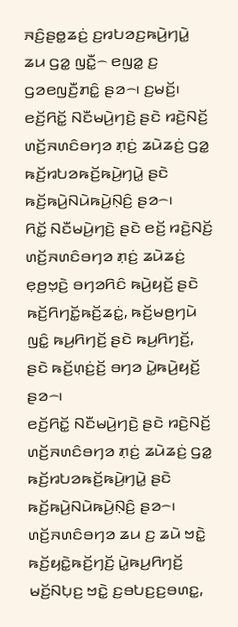ꤏꤢꤨ꤬ꤔꤥ꤭ꤘꤢꤦ꤬ ꤢ꤬ꤙꤝꤤꤢ꤬ꤒꤣꤧ꤬ꤚꤣꤧ꤭ ꤘꤣ ꤞꤤ꤭ ꤜꤢꤪ꤭꤮ ꤕꤜꤤ꤭ ꤢ꤬ ꤞꤤꤕꤜꤢꤪ꤬ꤊꤢꤨ꤭ ꤔꤤ꤮꤯ ꤢ꤬ꤗꤢꤩ꤬꤯
ꤕꤢꤩ꤬ꤖꤢꤩ꤭ ꤡꤢꤪꤗꤣꤧ꤬ꤚꤢꤧ꤬ ꤔꤢꤧ ꤙꤢꤧ꤬ꤡꤢꤩ꤬ ꤛꤢꤩ꤬ꤏꤛꤢꤨꤋꤚꤤ ꤊ꤫ꤢꤦ꤬ ꤘꤣꤧꤘꤢꤦ꤬ ꤞꤤ꤭ ꤒꤢꤩ꤬ꤙꤝꤤꤒꤢꤩ꤬ꤒꤣꤧ꤬ꤚꤣꤧ꤭ ꤔꤢꤧ ꤒꤢꤩ꤬ꤒꤣꤧ꤬ꤡꤣꤧꤒꤣꤧ꤬ꤡ꤫ꤢꤨ꤬ ꤔꤤ꤮꤯
ꤖꤢꤩ꤭ ꤡꤢꤪꤗꤣꤧ꤬ꤚꤢꤧ꤬ ꤔꤢꤧ ꤕꤢꤩ꤬ ꤙꤢꤧ꤬ꤡꤢꤩ꤬ ꤛꤢꤩ꤬ꤏꤛꤢꤨꤋꤚꤤ ꤊ꤫ꤢꤦ꤬ ꤘꤣꤧꤘꤢꤦ꤬ ꤕ꤫ꤥ꤬ꤠ꤫ꤢꤧ꤬ ꤋꤚꤤꤖꤢꤨ ꤒꤣꤧ꤬ꤟꤢꤩ꤬ ꤔꤢꤧ ꤒꤢꤩ꤬ꤖꤚꤢꤩ꤭ꤒꤢꤩ꤬ꤘꤢꤦ꤭, ꤒꤢꤩ꤬ꤗꤥ꤬ꤚꤣꤧ ꤜꤢꤨ꤭ ꤒꤣ꤬ꤖꤚꤢꤩ꤬ ꤔꤢꤧ ꤒꤣ꤬ꤖꤚꤢꤩ꤬, ꤔꤢꤧ ꤒꤢꤩ꤬ꤛ꤫ꤢꤦ꤬ꤢꤩ꤬ ꤋꤚꤤ ꤣꤧ꤭ꤒꤣꤧ꤬ꤟꤢꤩ꤬ ꤔꤤ꤮꤯
ꤕꤢꤩ꤬ꤖꤢꤩ꤭ ꤡꤢꤪꤗꤣꤧ꤬ꤚꤢꤧ꤬ ꤔꤢꤧ ꤙꤢꤧ꤬ꤡꤢꤩ꤬ ꤛꤢꤩ꤬ꤏꤛꤢꤨꤋꤚꤤ ꤊ꤫ꤢꤦ꤬ ꤘꤣꤧꤘꤢꤦ꤬ ꤞꤤ꤭ ꤒꤢꤩ꤬ꤙꤝꤤꤒꤢꤩ꤬ꤒꤣꤧ꤬ꤚꤣꤧ꤭ ꤔꤢꤧ ꤒꤢꤩ꤬ꤒꤣꤧ꤬ꤡꤣꤧꤒꤣꤧ꤬ꤡ꤫ꤢꤨ꤬ ꤔꤤ꤮꤯
ꤛꤢꤩ꤬ꤏꤛꤢꤨꤋꤚꤤ ꤘꤣ ꤢ꤬ ꤘꤣꤧ ꤠꤢꤧ꤭ ꤒꤢꤩ꤬ꤟꤢꤧ꤭ꤒꤢꤩ꤬ꤚꤢꤩ꤬ ꤣꤧ꤭ꤒꤣ꤬ꤖꤚꤢꤩ꤬ ꤗꤢꤩ꤬ꤡꤝ꤫ꤢ꤬ ꤠꤢꤧ꤭ ꤢ꤬ꤋꤝꤢ꤬ꤢ꤬ꤋꤛꤢ꤭,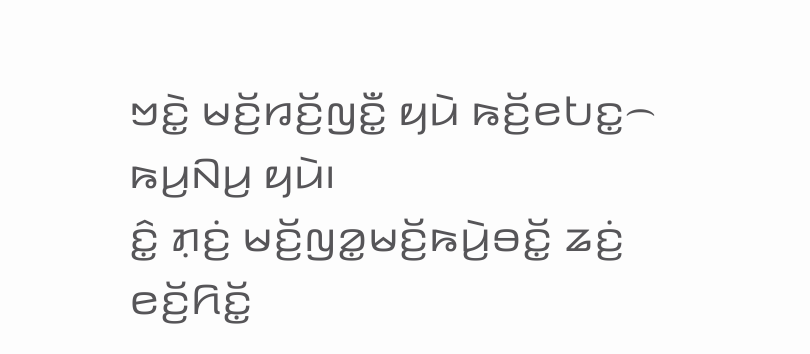ꤠꤢꤧ꤭ ꤗꤢꤩ꤬ꤙꤢꤩ꤬ꤜꤢꤪ꤭ ꤟꤣꤧ ꤒꤢꤩ꤬ꤕꤝꤢ꤭꤮ ꤒꤣ꤬ꤡꤣ꤬ ꤟꤣꤧ꤯
ꤢꤨ꤭ ꤊ꤫ꤢꤦ꤬ ꤗꤢꤩ꤬ꤜꤤ꤭ꤗꤢꤩ꤬ꤒꤣꤧ꤬ꤋꤢꤩ꤭ ꤘꤢꤦ꤬ ꤕꤢꤩ꤬ꤖꤢꤩ꤭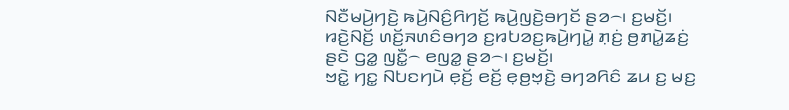ꤡꤢꤪꤗꤣꤧ꤬ꤚꤢꤧ꤬ ꤒꤣꤧ꤬ꤡꤢꤨ꤬ꤖꤚꤢꤩ꤬ ꤒꤣꤧ꤬ꤜꤢꤧ꤬ꤋꤚꤢꤩ ꤔꤤ꤮꤯ ꤢ꤬ꤗꤢꤩ꤬꤯
ꤙꤢꤧ꤬ꤡꤢꤩ꤬ ꤛꤢꤩ꤬ꤏꤛꤢꤨꤋꤚꤤ ꤢ꤬ꤙꤝꤤꤢ꤬ꤒꤣꤧ꤬ꤚꤣꤧ꤭ ꤊ꤫ꤢꤦ꤬ ꤥ꤬ꤊꤣꤧ꤭ꤘꤢꤦ꤬ ꤔꤢꤧ ꤞꤤ꤭ ꤜꤢꤪ꤭꤮ ꤕꤜꤤ꤭ ꤔꤤ꤮꤯ ꤢ꤬ꤗꤢꤩ꤬꤯
ꤠꤢꤧ꤭ ꤚꤢ꤭ ꤡꤝꤢꤚꤣꤧ ꤕ꤫ꤢꤩ꤬ ꤕꤢꤩ꤬ ꤕ꤫ꤥ꤬ꤠ꤫ꤢꤧ꤬ ꤋꤚꤤꤖꤢꤨ ꤘꤣ ꤢ꤬ ꤗꤢ꤬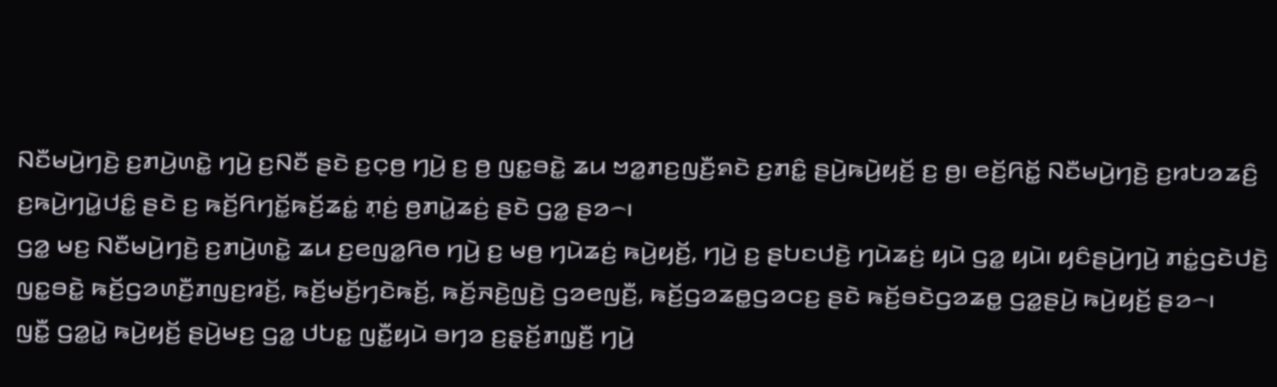ꤡꤢꤪꤗꤣꤧ꤬ꤚꤢꤧ꤬ ꤢ꤬ꤊꤣꤧ꤬ꤛꤢꤧ꤭ ꤚꤣꤧ꤬ ꤢ꤬ꤡꤢꤪ ꤔꤢꤧ ꤢ꤬ꤍ꤫ꤥ꤬ ꤚꤣꤧ꤬ ꤢ꤬ ꤥ꤬ ꤜꤢ꤭ꤋꤢꤧ꤭ ꤘꤣ ꤠꤤ꤭ꤊꤢ꤬ꤜꤢꤪ꤬ꤎꤢꤧ ꤢ꤬ꤊꤢꤨ꤭ ꤔꤣꤧ꤬ꤒꤣꤧ꤬ꤟꤢꤩ꤬ ꤢ꤬ ꤥ꤬꤯ ꤕꤢꤩ꤬ꤖꤢꤩ꤭ ꤡꤢꤪꤗꤣꤧ꤬ꤚꤢꤧ꤬ ꤢ꤬ꤙꤝꤤꤘꤢꤨ꤬ ꤢ꤬ꤒꤣꤧ꤬ꤚꤣꤧ꤭ꤓꤢꤨ꤭ ꤔꤢꤧ ꤢ꤬ ꤒꤢꤩ꤬ꤖꤚꤢꤩ꤭ꤒꤢꤩ꤬ꤘꤢꤦ꤭ ꤊ꤫ꤢꤦ꤬ ꤥ꤬ꤊꤣꤧ꤭ꤘꤢꤦ꤬ ꤔꤢꤧ ꤞꤤ꤭ ꤔꤤ꤮꤯
ꤞꤤ꤭ ꤗꤢ꤬ ꤡꤢꤪꤗꤣꤧ꤬ꤚꤢꤧ꤬ ꤢ꤬ꤊꤣꤧ꤬ꤛꤢꤧ꤭ ꤘꤣ ꤢ꤬ꤕꤜꤤ꤭ꤖꤥ ꤚꤣꤧ꤬ ꤢ꤬ ꤗꤥ꤬ ꤚꤣꤧꤘꤢꤦ꤬ ꤒꤣꤧ꤬ꤟꤢꤩ꤬, ꤚꤣꤧ꤬ ꤢ꤬ ꤔꤝꤢꤓꤢꤧ꤬ ꤚꤣꤧꤘꤢꤦ꤬ ꤟꤣꤧ ꤞꤤ꤭ ꤟꤣꤧ꤯ ꤟꤢꤨꤔꤣꤧ꤬ꤚꤣꤧ꤬ ꤊꤢꤦ꤭ꤞꤢꤧꤓꤢꤧ꤬ ꤜꤢ꤭ꤋꤢꤧ꤭ ꤒꤢꤩ꤬ꤞꤤꤛꤢꤪ꤬ꤊꤜꤢ꤬ꤙꤢꤩ꤬, ꤒꤢꤩ꤬ꤗꤢꤩ꤬ꤚꤢꤧꤒꤢꤩ꤬, ꤒꤢꤩ꤬ꤏꤢꤧ꤬ꤜꤢꤧ꤬ ꤞꤤꤕꤜꤢꤪ꤬, ꤒꤢꤩ꤬ꤞꤤꤘꤥ꤭ꤞꤤꤍꤢ꤬ ꤔꤢꤧ ꤒꤢꤩ꤬ꤋꤢꤧꤞꤤꤘꤥ꤭ ꤞꤤ꤭ꤔꤣꤧ꤬ ꤒꤣꤧ꤬ꤟꤢꤩ꤬ ꤔꤤ꤮꤯
ꤜꤢꤪ꤭ ꤞꤤ꤭ꤣꤧ꤭ ꤒꤣꤧ꤬ꤟꤢꤩ꤬ ꤔꤣꤧ꤬ꤗꤢ꤬ ꤞꤤ꤭ ꤓꤝꤢ꤭ ꤜꤢꤪ꤭ꤟꤣꤧ ꤋꤚꤤ ꤢ꤬ꤔ꤫ꤢꤩ꤬ꤊꤜ꤫ꤢꤪ꤬ ꤚꤣꤧ꤬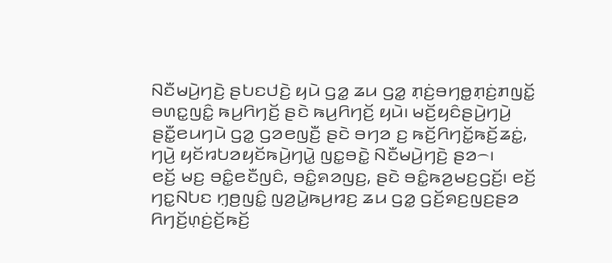ꤡꤢꤪꤗꤣꤧ꤬ꤚꤢꤧ꤬ ꤔꤝꤢꤓꤢꤧ꤬ ꤟꤣꤧ ꤞꤤ꤭ ꤘꤣ ꤞꤤ꤭ ꤊ꤫ꤢꤦ꤬ꤋꤚꤥ꤭ꤊ꤫ꤢꤦ꤬ꤊꤜꤢꤩ꤭ ꤋꤛꤢ꤭ꤜꤢꤨ꤭ ꤒꤣ꤬ꤖꤚꤢꤩ꤬ ꤔꤢꤧ ꤒꤣ꤬ꤖꤚꤢꤩ꤬ ꤟꤣꤧ꤯ ꤗꤢꤩ꤬ꤟꤢꤨꤔꤣꤧ꤬ꤚꤣꤧ꤬ ꤔꤢꤪ꤭ꤕꤣꤚꤣꤧ ꤞꤤ꤭ ꤞꤤꤕꤜꤢꤪ꤬ ꤔꤢꤧ ꤋꤚꤤ ꤢ꤬ ꤒꤢꤩ꤬ꤖꤚꤢꤩ꤭ꤒꤢꤩ꤬ꤘꤢꤦ꤭, ꤚꤣꤧ꤬ ꤟꤢꤩꤙꤝꤤꤟꤢꤩꤒꤣꤧ꤬ꤚꤣꤧ꤭ ꤜꤢ꤭ꤋꤢꤧ꤭ ꤡꤢꤪꤗꤣꤧ꤬ꤚꤢꤧ꤬ ꤔꤤ꤮꤯
ꤕꤢꤩ꤬ ꤗꤢ꤬ ꤋꤢꤨ꤭ꤕꤢꤪꤜꤢꤨ, ꤋꤢꤨ꤭ꤎꤤꤜꤢ꤬, ꤔꤢꤧ ꤋꤢꤨ꤭ꤒꤤ꤬ꤗꤢ꤬ꤞꤢꤩ꤬꤯ ꤕꤢꤩ꤬ ꤚꤢ꤭ꤡꤝꤢ ꤚ꤫ꤥ꤬ꤜꤢꤨ꤭ ꤜꤤ꤬ꤣꤧ꤭ꤒꤣ꤬ꤙꤢ꤬ ꤘꤣ ꤞꤤ꤭ ꤞꤢꤩ꤬ꤎꤢ꤬ꤜꤢ꤬ꤔꤤ ꤖꤚꤢꤩ꤬ꤛ꤫ꤢꤦ꤬ꤢꤩ꤬ꤒꤢꤩ꤬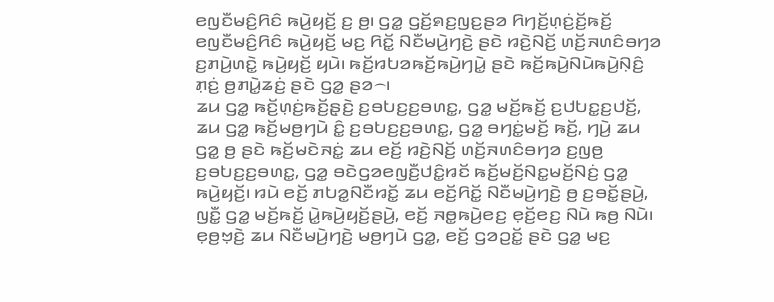ꤕꤜꤢꤪꤗꤢꤨ꤬ꤖꤢꤨ ꤒꤣꤧ꤬ꤟꤢꤩ꤬ ꤢ꤬ ꤥ꤬꤯ ꤞꤤ꤭ ꤞꤢꤩ꤬ꤎꤢ꤬ꤜꤢ꤬ꤔꤤ ꤖꤚꤢꤩ꤬ꤛ꤫ꤢꤦ꤬ꤢꤩ꤬ꤒꤢꤩ꤬ ꤕꤜꤢꤪꤗꤢꤨ꤬ꤖꤢꤨ ꤒꤣꤧ꤬ꤟꤢꤩ꤬ ꤗꤢ꤬ ꤖꤢꤩ꤭ ꤡꤢꤪꤗꤣꤧ꤬ꤚꤢꤧ꤬ ꤔꤢꤧ ꤙꤢꤧ꤬ꤡꤢꤩ꤬ ꤛꤢꤩ꤬ꤏꤛꤢꤨꤋꤚꤤ ꤢ꤬ꤊꤣꤧ꤬ꤛꤢꤧ꤭ ꤒꤣꤧ꤬ꤟꤢꤩ꤬ ꤟꤣꤧ꤯ ꤒꤢꤩ꤬ꤙꤝꤤꤒꤢꤩ꤬ꤒꤣꤧ꤬ꤚꤣꤧ꤭ ꤔꤢꤧ ꤒꤢꤩ꤬ꤒꤣꤧ꤬ꤡꤣꤧꤒꤣꤧ꤬ꤡ꤫ꤢꤨ꤬ ꤊ꤫ꤢꤦ꤬ ꤥ꤬ꤊꤣꤧ꤭ꤘꤢꤦ꤬ ꤔꤢꤧ ꤞꤤ꤭ ꤔꤤ꤮꤯
ꤘꤣ ꤞꤤ꤭ ꤒꤢꤩ꤬ꤛ꤫ꤢꤦ꤬ꤒꤢꤩ꤬ꤔ꤫ꤢꤧ꤬ ꤢ꤬ꤋꤝꤢ꤬ꤢ꤬ꤋꤛꤢ꤭, ꤞꤤ꤭ ꤗꤢꤩ꤬ꤒꤢꤩ꤬ ꤢ꤬ꤓꤝꤢ꤭ꤢ꤬ꤓꤢꤩ꤬, ꤘꤣ ꤞꤤ꤭ ꤒꤢꤩ꤬ꤗꤥ꤬ꤚꤣꤧ ꤢꤨ꤭ ꤢ꤬ꤋꤝꤢ꤬ꤢ꤬ꤋꤛꤢ꤭, ꤞꤤ꤭ ꤋꤚꤢꤦ꤭ꤗꤢꤩ꤬ ꤒꤢꤩ꤬, ꤚꤣꤧ꤬ ꤘꤣ ꤞꤤ꤭ ꤥ꤬ ꤔꤢꤧ ꤒꤢꤩ꤬ꤗꤢꤧꤏꤢꤦ꤭ ꤘꤣ ꤕꤢꤩ꤬ ꤙꤢꤧ꤬ꤡꤢꤩ꤬ ꤛꤢꤩ꤬ꤏꤛꤢꤨꤋꤚꤤ ꤢ꤬ꤜꤥ꤬ ꤢ꤬ꤋꤝꤢ꤬ꤢ꤬ꤋꤛꤢ꤭, ꤞꤤ꤭ ꤋꤢꤧꤞꤤꤕꤜꤢꤪ꤬ꤓꤢꤨ꤭ꤙꤢꤩ ꤒꤢꤩ꤬ꤗꤢꤩ꤬ꤡꤢ꤭ꤗꤢꤩ꤬ꤡꤢꤦ꤬ ꤞꤤ꤭ ꤒꤣꤧ꤬ꤟꤢꤩ꤬꤯ ꤙꤣꤧ ꤕꤢꤩ꤬ ꤊꤝꤤ꤭ꤡꤢꤪꤙꤢꤩ꤭ ꤘꤣ ꤕꤢꤩ꤬ꤖꤢꤩ꤭ ꤡꤢꤪꤗꤣꤧ꤬ꤚꤢꤧ꤬ ꤥ꤬ ꤢ꤬ꤋꤢꤩ꤭ꤔꤣꤧ꤬, ꤜꤢꤪ꤭ ꤞꤤ꤭ ꤗꤢꤩ꤬ꤒꤢꤩ꤬ ꤣꤧ꤭ꤒꤣꤧ꤬ꤟꤢꤩ꤬ꤔꤣꤧ꤬, ꤕꤢꤩ꤬ ꤏꤥ꤭ꤒꤣꤧ꤬ꤕꤢ꤬ ꤕ꤫ꤢꤩ꤬ꤕꤢ꤬ ꤡꤣꤧ ꤒꤥ꤬ ꤡꤣꤧ꤯
ꤕ꤫ꤥ꤬ꤠ꤫ꤢꤧ꤬ ꤘꤣ ꤡꤢꤪꤗꤣꤧ꤬ꤚꤢꤧ꤬ ꤗꤥ꤬ꤚꤣꤧ ꤞꤤ꤭, ꤕꤢꤩ꤬ ꤞꤤꤑꤢꤩ꤭ ꤔꤢꤧ ꤞꤤ꤭ ꤗꤢ꤬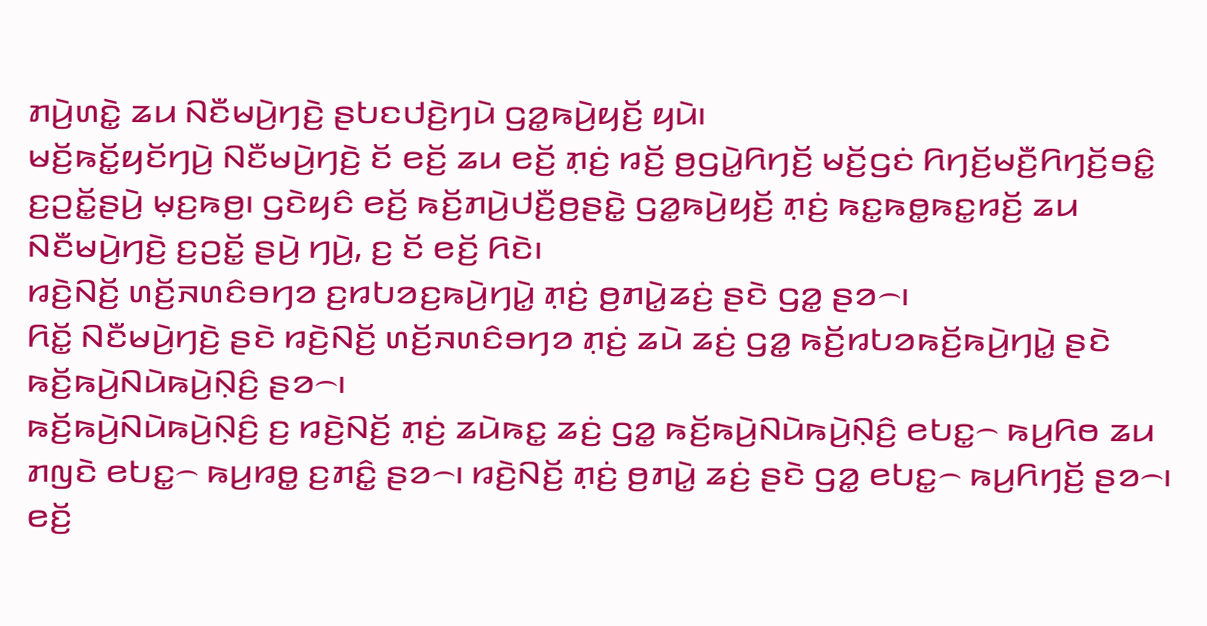ꤊꤣꤧ꤬ꤛꤢꤧ꤭ ꤘꤣ ꤡꤢꤪꤗꤣꤧ꤬ꤚꤢꤧ꤬ ꤔꤝꤢꤓꤢꤧ꤬ꤚꤣꤧ ꤞꤤ꤭ꤒꤣꤧ꤬ꤟꤢꤩ꤬ ꤟꤣꤧ꤯
ꤗꤢꤩ꤬ꤒꤢꤩ꤭ꤟꤢꤩꤚꤣꤧ꤬ ꤡꤢꤪꤗꤣꤧ꤬ꤚꤢꤧ꤬ ꤢꤩ ꤕꤢꤩ꤬ ꤘꤣ ꤕꤢꤩ꤬ ꤊ꤫ꤢꤦ꤬ ꤙꤢꤩ꤬ ꤥ꤬ꤞꤣꤧ꤭ꤖꤚꤢꤩ꤬ ꤗꤢꤩ꤬ꤞꤢꤦ ꤖꤚꤢꤩ꤬ꤗꤢꤪ꤬ꤖꤚꤢꤩ꤬ꤋꤢꤨ꤭ ꤢ꤬ꤑꤢꤩ꤭ꤔꤣꤧ꤬ ꤗ꤫ꤢ꤬ꤒꤥ꤬꤯ ꤞꤢꤧꤟꤢꤨ ꤕꤢꤩ꤬ ꤒꤢꤩ꤬ꤊꤣꤧ꤬ꤓꤢꤪ꤬ꤥ꤬ꤔꤢꤧ꤭ ꤞꤤ꤭ꤒꤣꤧ꤬ꤟꤢꤩ꤬ ꤊ꤫ꤢꤦ꤬ ꤒꤢ꤭ꤒꤥ꤭ꤒꤢ꤭ꤙꤢꤩ꤬ ꤘꤣ ꤡꤢꤪꤗꤣꤧ꤬ꤚꤢꤧ꤬ ꤢ꤬ꤑꤢꤩ꤭ ꤔꤣꤧ꤬ ꤚꤣꤧ꤬, ꤢ꤬ ꤢꤩ ꤕꤢꤩ꤬ ꤖꤢꤧ꤯
ꤙꤢꤧ꤬ꤡꤢꤩ꤬ ꤛꤢꤩ꤬ꤏꤛꤢꤨꤋꤚꤤ ꤢ꤬ꤙꤝꤤꤢ꤬ꤒꤣꤧ꤬ꤚꤣꤧ꤭ ꤊ꤫ꤢꤦ꤬ ꤥ꤬ꤊꤣꤧ꤭ꤘꤢꤦ꤬ ꤔꤢꤧ ꤞꤤ꤭ ꤔꤤ꤮꤯
ꤖꤢꤩ꤭ ꤡꤢꤪꤗꤣꤧ꤬ꤚꤢꤧ꤬ ꤔꤢꤧ ꤙꤢꤧ꤬ꤡꤢꤩ꤬ ꤛꤢꤩ꤬ꤏꤛꤢꤨꤋꤚꤤ ꤊ꤫ꤢꤦ꤬ ꤘꤣꤧ ꤘꤢꤦ꤬ ꤞꤤ꤭ ꤒꤢꤩ꤬ꤙꤝꤤꤒꤢꤩ꤬ꤒꤣꤧ꤬ꤚꤣꤧ꤭ ꤔꤢꤧ ꤒꤢꤩ꤬ꤒꤣꤧ꤬ꤡꤣꤧꤒꤣꤧ꤬ꤡ꤫ꤢꤨ꤬ ꤔꤤ꤮꤯
ꤒꤢꤩ꤬ꤒꤣꤧ꤬ꤡꤣꤧꤒꤣꤧ꤬ꤡ꤫ꤢꤨ꤬ ꤢ꤬ ꤙꤢꤧ꤬ꤡꤢꤩ꤬ ꤊ꤫ꤢꤦ꤬ ꤘꤣꤧꤒꤢ꤭ ꤘꤢꤦ꤬ ꤞꤤ꤭ ꤒꤢꤩ꤬ꤒꤣꤧ꤬ꤡꤣꤧꤒꤣꤧ꤬ꤡ꤫ꤢꤨ꤬ ꤕꤝꤢ꤭꤮ ꤒꤣ꤬ꤖꤥ ꤘꤣ ꤊꤜꤢꤧ ꤕꤝꤢ꤭꤮ ꤒꤣ꤬ꤙꤥ꤭ ꤢ꤬ꤊꤢꤨ꤭ ꤔꤤ꤮꤯ ꤙꤢꤧ꤬ꤡꤢꤩ꤬ ꤊ꤫ꤢꤦ꤬ ꤥ꤬ꤊꤣꤧ꤭ ꤘꤢꤦ꤬ ꤔꤢꤧ ꤞꤤ꤭ ꤕꤝꤢ꤭꤮ ꤒꤣ꤬ꤖꤚꤢꤩ꤬ ꤔꤤ꤮꤯
ꤕꤢꤩ꤬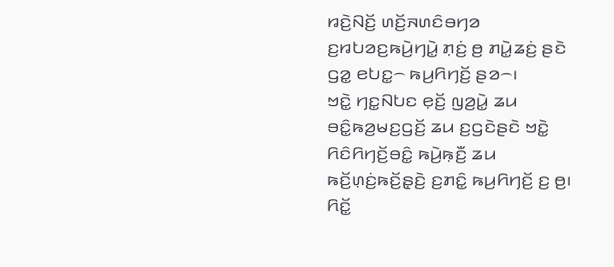ꤙꤢꤧ꤬ꤡꤢꤩ꤬ ꤛꤢꤩ꤬ꤏꤛꤢꤨꤋꤚꤤ ꤢ꤬ꤙꤝꤤꤢ꤬ꤒꤣꤧ꤬ꤚꤣꤧ꤭ ꤊ꤫ꤢꤦ꤬ ꤥ꤬ ꤊꤣꤧ꤭ꤘꤢꤦ꤬ ꤔꤢꤧ ꤞꤤ꤭ ꤕꤝꤢ꤭꤮ ꤒꤣ꤬ꤖꤚꤢꤩ꤬ ꤔꤤ꤮꤯
ꤠꤢꤧ꤭ ꤚꤢ꤭ꤡꤝꤢ ꤕ꤫ꤢꤩ꤬ ꤜꤤ꤬ꤣꤧ꤭ ꤘꤣ ꤋꤢꤨ꤭ꤒꤤ꤬ꤗꤢ꤬ꤞꤢꤩ꤬ ꤘꤣ ꤢ꤬ꤞꤢꤧꤔꤢꤧ ꤠꤢꤧ꤭ ꤖꤢꤨꤖꤚꤢꤩ꤬ꤋꤢꤨ꤭ ꤒꤣꤧ꤬ꤒ꤫ꤢꤪ꤬ ꤘꤣ ꤒꤢꤩ꤬ꤛ꤫ꤢꤦ꤬ꤒꤢꤩ꤬ꤔ꤫ꤢꤧ꤬ ꤢ꤬ꤊꤢꤨ꤭ ꤒꤣ꤬ꤖꤚꤢꤩ꤬ ꤢ꤬ ꤥ꤬꤯ ꤖꤢꤩ꤭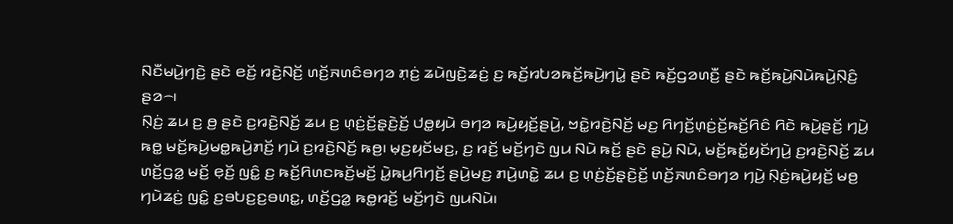ꤡꤢꤪꤗꤣꤧ꤬ꤚꤢꤧ꤬ ꤔꤢꤧ ꤕꤢꤩ꤬ ꤙꤢꤧ꤬ꤡꤢꤩ꤬ ꤛꤢꤩ꤬ꤏꤛꤢꤨꤋꤚꤤ ꤊ꤫ꤢꤦ꤬ ꤘꤣꤧꤜꤢꤧ꤬ꤘꤢꤦ꤬ ꤢ꤬ ꤒꤢꤩ꤬ꤙꤝꤤꤒꤢꤩ꤬ꤒꤣꤧ꤬ꤚꤣꤧ꤭ ꤔꤢꤧ ꤒꤢꤩ꤬ꤞꤤꤛꤢꤪ꤬ ꤔꤢꤧ ꤒꤢꤩ꤬ꤒꤣꤧ꤬ꤡꤣꤧꤒꤣꤧ꤬ꤡ꤫ꤢꤨ꤬ ꤔꤤ꤮꤯
ꤡ꤫ꤢꤦ꤬ ꤘꤣ ꤢ꤬ ꤥ꤬ ꤔꤢꤧ ꤢ꤬ꤙꤢꤧ꤬ꤡꤢꤩ꤬ ꤘꤣ ꤢ꤬ ꤛ꤫ꤢꤦ꤬ꤢꤩ꤬ꤔ꤫ꤢꤧ꤬ꤢꤩ꤬ ꤓꤥ꤭ꤟꤣꤧ ꤋꤚꤤ ꤒꤣꤧ꤬ꤟꤢꤩ꤬ꤔꤣꤧ꤬, ꤠꤢꤧ꤭ꤙꤢꤧ꤬ꤡꤢꤩ꤬ ꤗꤢ꤬ ꤖꤚꤢꤩ꤬ꤛ꤫ꤢꤦ꤬ꤢꤩ꤬ꤒꤢꤩ꤬ꤖꤢꤨ ꤖꤢꤧ ꤒꤣꤧ꤬ꤔꤢꤩ꤬ ꤚꤣꤧ꤬ ꤒꤥ꤭ ꤗꤢꤩ꤬ꤒꤣꤧ꤬ꤗꤥ꤭ꤒꤣꤧ꤬ꤊꤢꤩ꤬ ꤚꤣꤧ ꤢ꤬ꤙꤢꤧ꤬ꤡꤢꤩ꤬ ꤒꤥ꤬꤯ ꤗ꤫ꤢ꤬ꤟꤢꤩꤗꤢ꤬, ꤢ꤬ ꤙꤢꤩ꤬ ꤗꤢꤩ꤬ꤚꤢꤧ ꤜꤣ ꤡꤣꤧ ꤒꤢꤩ꤬ ꤔꤢꤧ ꤔꤣꤧ꤬ ꤡꤣꤧ, ꤗꤢꤩ꤬ꤒꤢꤩ꤭ꤟꤢꤩꤚꤣꤧ꤬ ꤢ꤬ꤙꤢꤧ꤬ꤡꤢꤩ꤬ ꤘꤣ ꤛꤢꤩ꤬ꤞꤤ꤭ ꤗꤢꤩ꤬ ꤕ꤫ꤢꤩ꤬ ꤜꤢꤨ꤭ ꤢ꤬ ꤒꤢꤩ꤬ꤖꤛꤢꤒꤢꤩ꤬ꤗꤢꤩ꤬ ꤣꤧ꤭ꤒꤣ꤬ꤖꤚꤢꤩ꤬ ꤔꤣꤧ꤬ꤗꤢ꤬ ꤊꤣꤧ꤬ꤛꤢꤧ꤭ ꤘꤣ ꤢ꤬ ꤛ꤫ꤢꤦ꤬ꤢꤩ꤬ꤔ꤫ꤢꤧ꤬ꤢꤩ꤬ ꤛꤢꤩ꤬ꤏꤛꤢꤨꤋꤚꤤ ꤚꤣꤧ꤬ ꤡ꤫ꤢꤦ꤬ꤒꤣꤧ꤬ꤟꤢꤩ꤬ ꤗꤥ꤬ ꤚꤣꤧꤘꤢꤦ꤬ ꤜꤢꤨ꤭ ꤢ꤬ꤋꤝꤢ꤬ꤢ꤬ꤋꤛꤢ꤭, ꤛꤢꤩ꤬ꤞꤤ꤭ ꤒꤥ꤭ꤙꤢꤩ꤬ ꤗꤢꤩ꤬ꤚꤢꤧ ꤜꤣꤡꤣꤧ꤯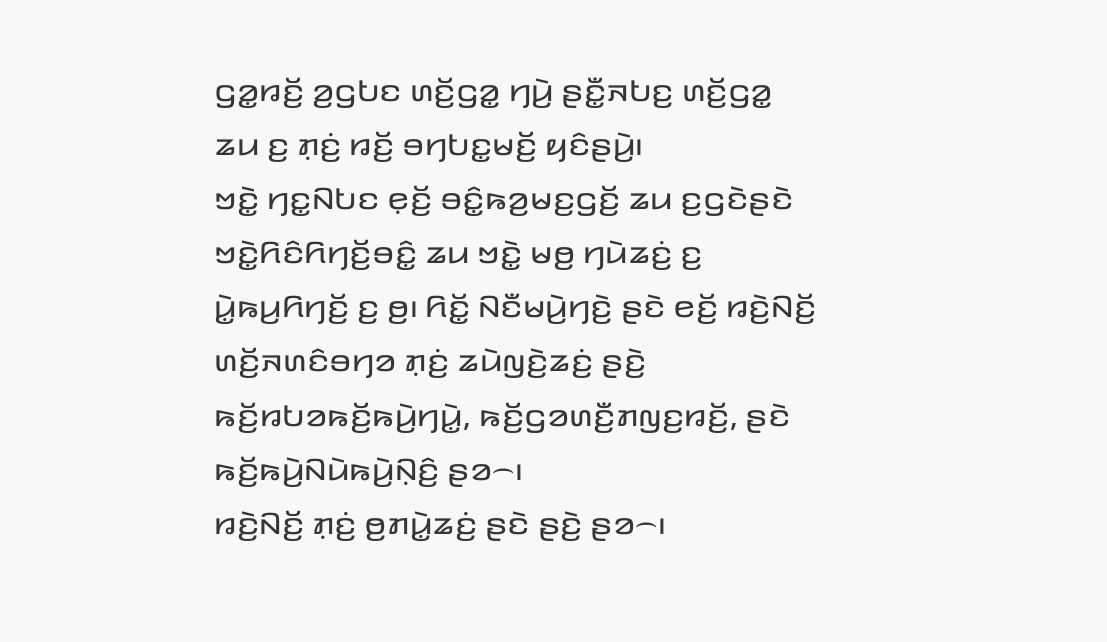ꤞꤤ꤭ꤙꤢꤩ꤬ ꤤ꤬ꤞꤝꤢ ꤛꤢꤩ꤬ꤞꤤ꤭ ꤚꤣꤧ꤬ ꤔꤢꤪ꤭ꤏꤝꤢ꤬ ꤛꤢꤩ꤬ꤞꤤ꤭ ꤘꤣ ꤢ꤬ ꤊ꤫ꤢꤦ꤬ ꤙꤢꤩ꤬ ꤋꤚꤝꤢ꤭ꤗꤢꤩ꤬ ꤟꤢꤨꤔꤣꤧ꤬꤯
ꤠꤢꤧ꤭ ꤚꤢ꤭ꤡꤝꤢ ꤕ꤫ꤢꤩ꤬ ꤋꤢꤨ꤭ꤒꤤ꤬ꤗꤢ꤬ꤞꤢꤩ꤬ ꤘꤣ ꤢ꤬ꤞꤢꤧꤔꤢꤧ ꤠꤢꤧ꤭ꤖꤢꤨꤖꤚꤢꤩ꤬ꤋꤢꤨ꤭ ꤘꤣ ꤠꤢꤧ꤭ ꤗꤥ꤬ ꤚꤣꤧꤘꤢꤦ꤬ ꤢ꤬ ꤣꤧ꤭ꤒꤣ꤬ꤖꤚꤢꤩ꤬ ꤢ꤬ ꤥ꤬꤯ ꤖꤢꤩ꤭ ꤡꤢꤪꤗꤣꤧ꤬ꤚꤢꤧ꤬ ꤔꤢꤧ ꤕꤢꤩ꤬ ꤙꤢꤧ꤬ꤡꤢꤩ꤬ ꤛꤢꤩ꤬ꤏꤛꤢꤨꤋꤚꤤ ꤊ꤫ꤢꤦ꤬ ꤘꤣꤧꤜꤢꤧ꤬ꤘꤢꤦ꤬ ꤔꤢꤧ꤬ ꤒꤢꤩ꤬ꤙꤝꤤꤒꤢꤩ꤬ꤒꤣꤧ꤬ꤚꤣꤧ꤭, ꤒꤢꤩ꤬ꤞꤤꤛꤢꤪ꤬ꤊꤜꤢ꤬ꤙꤢꤩ꤬, ꤔꤢꤧ ꤒꤢꤩ꤬ꤒꤣꤧ꤬ꤡꤣꤧꤒꤣꤧ꤬ꤡ꤫ꤢꤨ꤬ ꤔꤤ꤮꤯
ꤙꤢꤧ꤬ꤡꤢꤩ꤬ ꤊ꤫ꤢꤦ꤬ ꤥ꤬ꤊꤣꤧ꤭ꤘꤢꤦ꤬ ꤔꤢꤧ ꤔꤢꤧ꤬ ꤔꤤ꤮꤯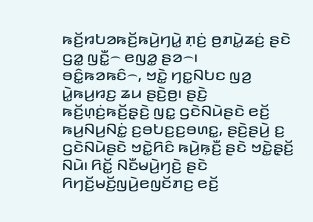ꤒꤢꤩ꤬ꤙꤝꤤꤒꤢꤩ꤬ꤒꤣꤧ꤬ꤚꤣꤧ꤭ ꤊ꤫ꤢꤦ꤬ ꤥ꤬ꤊꤣꤧ꤭ꤘꤢꤦ꤬ ꤔꤢꤧ ꤞꤤ꤭ ꤜꤢꤪ꤭꤮ ꤕꤜꤤ꤭ ꤔꤤ꤮꤯
ꤋꤢꤨ꤭ꤒꤤꤒꤢꤨ꤮, ꤠꤢꤧ꤭ ꤚꤢ꤭ꤡꤝꤢ ꤜꤤ꤬ ꤣꤧ꤭ꤒꤣ꤬ꤙꤢ꤬ ꤘꤣ ꤔꤢꤧ꤬ꤥ꤬꤯ ꤔꤢꤧ꤬ ꤒꤢꤩ꤬ꤛ꤫ꤢꤦ꤬ꤒꤢꤩ꤬ꤔ꤫ꤢꤧ꤬ ꤜꤢ꤭ ꤞꤢꤧꤡꤣꤧꤔꤢꤧ ꤕꤢꤩ꤬ ꤒꤣ꤬ꤡꤣ꤬ꤡꤢꤦ꤭ ꤢ꤬ꤋꤝꤢ꤬ꤢ꤬ꤋꤛꤢ꤭, ꤔꤢꤧ꤬ꤔꤣꤧ꤬ ꤢ꤬ ꤞꤢꤧꤡꤣꤧꤔꤢꤧ ꤠꤢꤧ꤭ꤖꤢꤨ ꤒꤣꤧ꤬ꤒ꤫ꤢꤪ꤬ ꤔꤢꤧ ꤠꤢꤧ꤭ꤔ꤫ꤢꤩ꤬ ꤡꤣꤧ꤯ ꤖꤢꤩ꤭ ꤡꤢꤪꤗꤣꤧ꤬ꤚꤢꤧ꤬ ꤔꤢꤧ ꤖꤚꤢꤩ꤬ꤗꤢꤩ꤬ꤜꤣꤧ꤬ꤕꤜꤢꤩꤊꤢ꤬ ꤕꤢꤩ꤬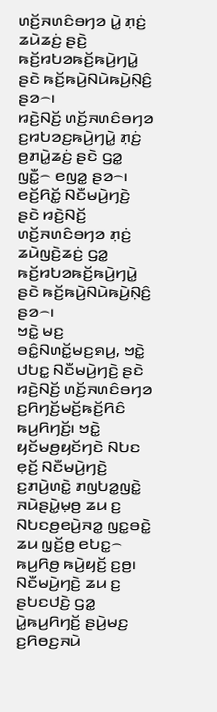ꤛꤢꤩ꤬ꤏꤛꤢꤨꤋꤚꤤ ꤣꤧ꤭ ꤊ꤫ꤢꤦ꤬ ꤘꤣꤧꤘꤢꤦ꤬ ꤔꤢꤧ꤬ ꤒꤢꤩ꤬ꤙꤝꤤꤒꤢꤩ꤬ꤒꤣꤧ꤬ꤚꤣꤧ꤭ ꤔꤢꤧ ꤒꤢꤩ꤬ꤒꤣꤧ꤬ꤡꤣꤧꤒꤣꤧ꤬ꤡ꤫ꤢꤨ꤬ ꤔꤤ꤮꤯
ꤙꤢꤧ꤬ꤡꤢꤩ꤬ ꤛꤢꤩ꤬ꤏꤛꤢꤨꤋꤚꤤ ꤢ꤬ꤙꤝꤤꤢ꤬ꤒꤣꤧ꤬ꤚꤣꤧ꤭ ꤊ꤫ꤢꤦ꤬ ꤥ꤬ꤊꤣꤧ꤭ꤘꤢꤦ꤬ ꤔꤢꤧ ꤞꤤ꤭ ꤜꤢꤪ꤭꤮ ꤕꤜꤤ꤭ ꤔꤤ꤮꤯
ꤕꤢꤩ꤬ꤖꤢꤩ꤭ ꤡꤢꤪꤗꤣꤧ꤬ꤚꤢꤧ꤬ ꤔꤢꤧ ꤙꤢꤧ꤬ꤡꤢꤩ꤬ ꤛꤢꤩ꤬ꤏꤛꤢꤨꤋꤚꤤ ꤊ꤫ꤢꤦ꤬ ꤘꤣꤧꤜꤢꤧ꤬ꤘꤢꤦ꤬ ꤞꤤ꤭ ꤒꤢꤩ꤬ꤙꤝꤤꤒꤢꤩ꤬ꤒꤣꤧ꤬ꤚꤣꤧ꤭ ꤔꤢꤧ ꤒꤢꤩ꤬ꤒꤣꤧ꤬ꤡꤣꤧꤒꤣꤧ꤬ꤡ꤫ꤢꤨ꤬ ꤔꤤ꤮꤯
ꤠꤢꤧ꤭ ꤗꤢ꤬ ꤋꤢꤨ꤭ꤡꤛꤢꤩ꤭ꤗꤢ꤬ꤎꤣ꤬, ꤠꤢꤧ꤭ ꤓꤝꤢ꤭ ꤡꤢꤪꤗꤣꤧ꤬ꤚꤢꤧ꤬ ꤔꤢꤧ ꤙꤢꤧ꤬ꤡꤢꤩ꤬ ꤛꤢꤩ꤬ꤏꤛꤢꤨꤋꤚꤤ ꤢ꤬ꤖꤚꤢꤩ꤬ꤗꤢꤩ꤬ꤒꤢꤩ꤬ꤖꤢꤨ ꤒꤣ꤬ꤖꤚꤢꤩ꤬꤯ ꤠꤢꤧ꤭ ꤟꤢꤩꤗꤥ꤬ꤟꤢꤩꤚꤢꤧ ꤡꤝꤢ ꤕ꤫ꤢꤩ꤬ ꤡꤢꤪꤗꤣꤧ꤬ꤚꤢꤧ꤬ ꤢ꤬ꤊꤣꤧ꤬ꤛꤢꤧ꤭ ꤊꤜꤝꤤ꤭ꤜꤢꤧ꤭ ꤏꤣꤧꤔꤣꤧ꤭ꤗ꤫ꤥ꤬ ꤘꤣ ꤢ꤬ ꤡꤝꤢꤥ꤬ꤕꤣꤧ꤬ꤏꤤ꤭ ꤜꤢ꤭ꤋꤢꤧ꤭ ꤘꤣ ꤜ꤫ꤢꤩ꤬ꤥ꤬ ꤕꤝꤢ꤭꤮ ꤒꤣ꤬ꤖꤥ꤬ ꤒꤣꤧ꤬ꤟꤢꤩ꤬ ꤢ꤬ꤥ꤬꤯
ꤡꤢꤪꤗꤣꤧ꤬ꤚꤢꤧ꤬ ꤘꤣ ꤢ꤬ ꤔꤝꤢꤓꤢꤧ꤬ ꤞꤤ꤭ ꤣꤧ꤭ꤒꤣ꤬ꤖꤚꤢꤩ꤬ ꤔꤣꤧ꤬ꤗꤢ꤬ ꤢ꤬ꤖꤥꤢ꤬ꤏꤣꤧ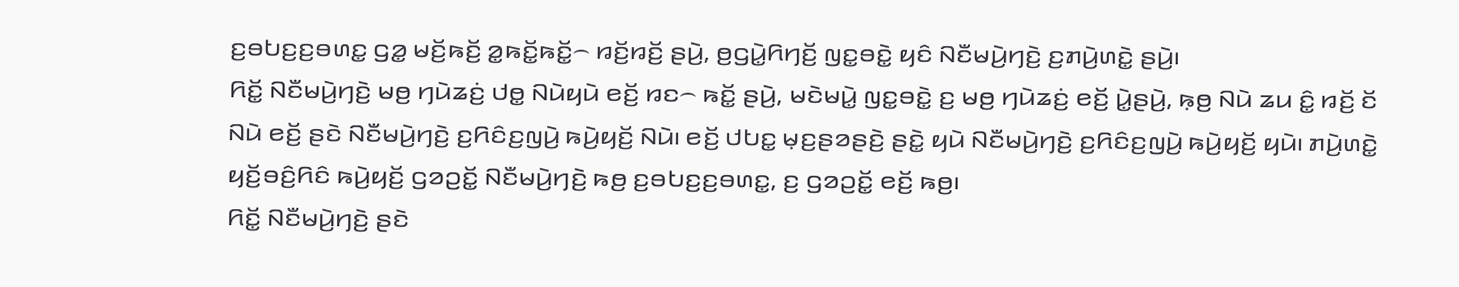ꤢ꤬ꤋꤝꤢ꤬ꤢ꤬ꤋꤛꤢ꤭ ꤞꤤ꤭ ꤗꤢꤩ꤬ꤒꤢꤩ꤬ ꤤ꤭ꤒꤢꤩ꤭ꤒꤢꤩ꤭꤮ ꤙꤢꤩ꤬ꤙꤢꤩ꤬ ꤔꤣꤧ꤬, ꤥ꤬ꤞꤣꤧ꤭ꤖꤚꤢꤩ꤬ ꤜꤢ꤭ꤋꤢꤧ꤭ ꤟꤢꤨ ꤡꤢꤪꤗꤣꤧ꤬ꤚꤢꤧ꤬ ꤢ꤬ꤊꤣꤧ꤬ꤛꤢꤧ꤭ ꤔꤣꤧ꤬꤯
ꤖꤢꤩ꤭ ꤡꤢꤪꤗꤣꤧ꤬ꤚꤢꤧ꤬ ꤗꤥ꤬ ꤚꤣꤧꤘꤢꤦ꤬ ꤓꤥ꤭ ꤡꤣꤧꤟꤣꤧ ꤕꤢꤩ꤬ ꤙꤢ꤮ ꤒꤢꤩ꤭ ꤔꤣꤧ꤬, ꤗꤢꤧꤗꤣꤧ꤭ ꤜꤢ꤭ꤋꤢꤧ꤭ ꤢ꤬ ꤗꤥ꤬ ꤚꤣꤧꤘꤢꤦ꤬ ꤕꤢꤩ꤬ ꤣꤧ꤭ꤔꤣꤧ꤬, ꤒ꤫ꤥ꤬ ꤡꤣꤧ ꤘꤣ ꤢꤨ꤭ ꤙꤢꤩ꤬ ꤢꤩ ꤡꤣꤧ ꤕꤢꤩ꤬ ꤔꤢꤧ ꤡꤢꤪꤗꤣꤧ꤬ꤚꤢꤧ꤬ ꤢ꤬ꤖꤢꤨꤢ꤬ꤜꤣꤧ꤬ ꤒꤣꤧ꤬ꤟꤢꤩ꤬ ꤡꤣꤧ꤯ ꤕꤢꤩ꤬ ꤓꤝꤢ꤭ ꤗ꤫ꤢ꤬ꤔꤤꤔꤢꤧ꤬ ꤔꤢꤧ꤭ ꤟꤣꤧ ꤡꤢꤪꤗꤣꤧ꤬ꤚꤢꤧ꤬ ꤢ꤬ꤖꤢꤨꤢ꤬ꤜꤣꤧ꤬ ꤒꤣꤧ꤬ꤟꤢꤩ꤬ ꤟꤣꤧ꤯ ꤊꤣꤧ꤬ꤛꤢꤧ꤭ ꤟꤢꤩ꤬ꤋꤢꤨ꤬ꤖꤢꤨ ꤒꤣꤧ꤬ꤟꤢꤩ꤬ ꤞꤤꤑꤢꤩ꤭ ꤡꤢꤪꤗꤣꤧ꤬ꤚꤢꤧ꤬ ꤒꤥ꤬ ꤢ꤬ꤋꤝꤢ꤬ꤢ꤬ꤋꤛꤢ꤭, ꤢ꤬ ꤞꤤꤑꤢꤩ꤭ ꤕꤢꤩ꤬ ꤒꤥ꤬꤯
ꤖꤢꤩ꤭ ꤡꤢꤪꤗꤣꤧ꤬ꤚꤢꤧ꤬ ꤔꤢꤧ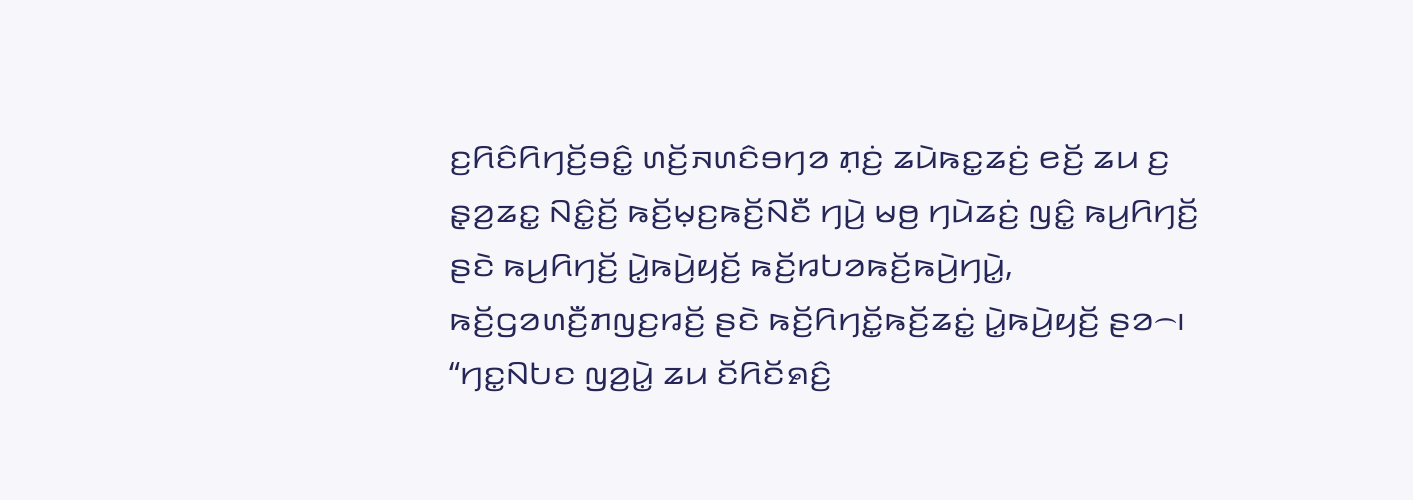ꤢ꤬ꤖꤢꤨꤖꤚꤢꤩ꤬ꤋꤢꤨ꤭ ꤛꤢꤩ꤬ꤏꤛꤢꤨꤋꤚꤤ ꤊ꤫ꤢꤦ꤬ ꤘꤣꤧꤒꤢ꤭ꤘꤢꤦ꤬ ꤕꤢꤩ꤬ ꤘꤣ ꤢ꤬ ꤔ꤫ꤤ꤬ꤘꤢ꤭ ꤡꤢꤨ꤭ꤢꤩ꤬ ꤒꤢꤩ꤬ꤗ꤫ꤢ꤬ꤒꤢꤩ꤬ꤡꤢꤪ ꤚꤣꤧ꤬ ꤗꤥ꤬ ꤚꤣꤧꤘꤢꤦ꤬ ꤜꤢꤨ꤭ ꤒꤣ꤬ꤖꤚꤢꤩ꤬ ꤔꤢꤧ ꤒꤣ꤬ꤖꤚꤢꤩ꤬ ꤣꤧ꤭ꤒꤣꤧ꤬ꤟꤢꤩ꤬ ꤒꤢꤩ꤬ꤙꤝꤤꤒꤢꤩ꤬ꤒꤣꤧ꤬ꤚꤣꤧ꤭, ꤒꤢꤩ꤬ꤞꤤꤛꤢꤪ꤬ꤊꤜꤢ꤬ꤙꤢꤩ꤬ ꤔꤢꤧ ꤒꤢꤩ꤬ꤖꤚꤢꤩ꤭ꤒꤢꤩ꤬ꤘꤢꤦ꤭ ꤣꤧ꤭ꤒꤣꤧ꤬ꤟꤢꤩ꤬ ꤔꤤ꤮꤯
“ꤚꤢ꤭ꤡꤝꤢ ꤜꤤ꤬ꤣꤧ꤭ ꤘꤣ ꤢꤩꤖꤢꤩꤎꤢꤨ꤬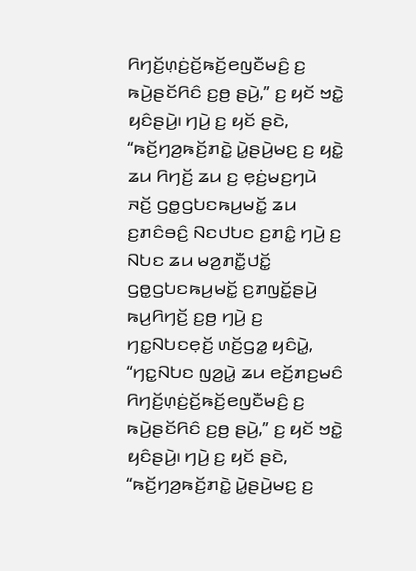ꤖꤚꤢꤩ꤬ꤛ꤫ꤢꤦ꤬ꤢꤩ꤬ꤒꤢꤩ꤬ꤕꤜꤢꤪꤗꤢꤨ꤬ ꤢ꤬ ꤒꤣꤧ꤬ꤔꤢꤩꤖꤢꤨ ꤢ꤬ꤥ꤬ ꤔꤣꤧ꤬,” ꤢ꤬ ꤟꤢꤩ ꤠꤢꤧ꤭ ꤟꤢꤨꤔꤣꤧ꤬꤯ ꤚꤣꤧ꤬ ꤢ꤬ ꤟꤢꤩ ꤔꤢꤧ, “ꤒꤢꤩ꤬ꤚꤤ꤬ꤒꤢꤩ꤬ꤊꤢꤧ꤭ ꤣꤧ꤭ꤔꤣꤧ꤬ꤗꤢ꤬ ꤢ꤬ ꤟꤢꤧ꤭ ꤘꤣ ꤖꤚꤢꤩ꤬ ꤘꤣ ꤢ꤬ ꤕ꤫ꤢꤦ꤬ꤗꤢ꤬ꤚꤣꤧ ꤏꤢꤩ꤬ ꤞꤥ꤭ꤞꤝꤢꤒꤣ꤬ꤗꤢꤩ꤭ ꤘꤣ ꤢ꤬ꤊꤢꤨꤋꤢꤨ꤬ ꤡꤢꤓꤝꤢ ꤢ꤬ꤊꤢꤨ꤭ ꤚꤣꤧ꤬ ꤢ꤬ ꤡꤝꤢ ꤘꤣ ꤗꤤ꤬ꤊꤢꤪ꤭ꤓꤢꤩ꤭ ꤞꤥ꤭ꤞꤝꤢꤒꤣ꤬ꤗꤢꤩ꤭ ꤢ꤬ꤊꤜꤢꤩ꤭ꤔꤣꤧ꤬ ꤒꤣ꤬ꤖꤚꤢꤩ꤬ ꤢ꤬ꤥ꤬ ꤚꤣꤧ꤬ ꤢ꤬ ꤚꤢ꤭ꤡꤝꤢꤕ꤫ꤢꤩ꤬ ꤛꤢꤩ꤬ꤞꤤ꤭ ꤟꤢꤨꤣꤧ꤭,
“ꤚꤢ꤭ꤡꤝꤢ ꤜꤤ꤬ꤣꤧ꤭ ꤘꤣ ꤕꤢꤩ꤬ꤊꤢ꤬ꤗꤢꤨ ꤖꤚꤢꤩ꤬ꤛ꤫ꤢꤦ꤬ꤢꤩ꤬ꤒꤢꤩ꤬ꤕꤜꤢꤪꤗꤢꤨ꤬ ꤢ꤬ ꤒꤣꤧ꤬ꤔꤢꤩꤖꤢꤨ ꤢ꤬ꤥ꤬ ꤔꤣꤧ꤬,” ꤢ꤬ ꤟꤢꤩ ꤠꤢꤧ꤭ ꤟꤢꤨꤔꤣꤧ꤬꤯ ꤚꤣꤧ꤬ ꤢ꤬ ꤟꤢꤩ ꤔꤢꤧ, “ꤒꤢꤩ꤬ꤚꤤ꤬ꤒꤢꤩ꤬ꤊꤢꤧ꤭ ꤣꤧ꤭ꤔꤣꤧ꤬ꤗꤢ꤬ ꤢ꤬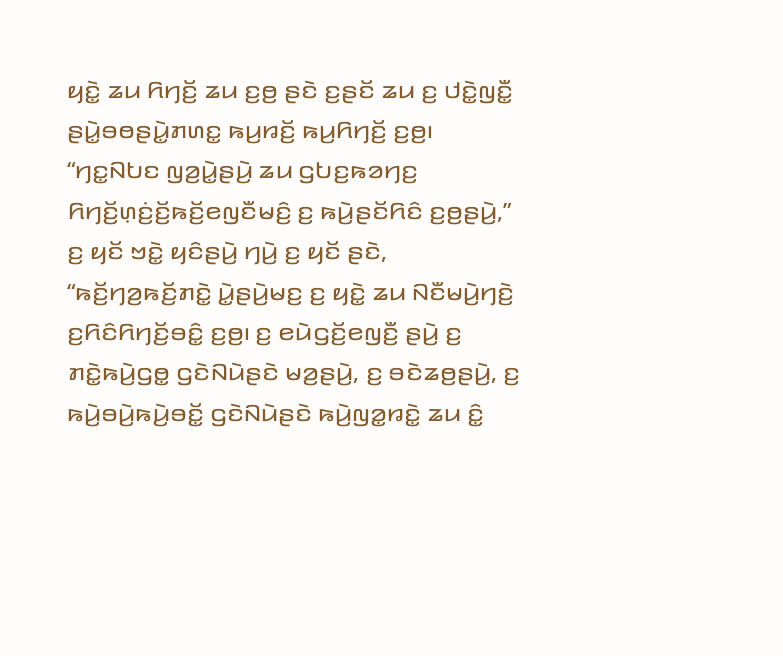ꤟꤢꤧ꤭ ꤘꤣ ꤖꤚꤢꤩ꤬ ꤘꤣ ꤢ꤬ꤥ꤬ ꤔꤢꤧ ꤢ꤬ꤔꤢꤩ ꤘꤣ ꤢ꤬ ꤓꤢꤧ꤭ꤜꤢꤪ꤭ ꤔꤣꤧ꤭ꤋꤥꤔꤣꤧ꤭ꤊꤛꤢ꤭ ꤒꤣ꤬ꤙꤢꤩ꤬ ꤒꤣ꤬ꤖꤚꤢꤩ꤬ ꤢ꤬ꤥ꤬꤯
“ꤚꤢ꤭ꤡꤝꤢ ꤜꤤ꤬ꤣꤧ꤭ꤔꤣꤧ꤬ ꤘꤣ ꤞꤝꤢ꤬ꤒꤤꤚꤢ꤬ ꤖꤚꤢꤩ꤬ꤛ꤫ꤢꤦ꤬ꤢꤩ꤬ꤒꤢꤩ꤬ꤕꤜꤢꤪꤗꤢꤨ꤬ ꤢ꤬ ꤒꤣꤧ꤬ꤔꤢꤩꤖꤢꤨ ꤢ꤬ꤥ꤬ꤔꤣꤧ꤬,” ꤢ꤬ ꤟꤢꤩ ꤠꤢꤧ꤭ ꤟꤢꤨꤔꤣꤧ꤬ ꤚꤣꤧ꤬ ꤢ꤬ ꤟꤢꤩ ꤔꤢꤧ, “ꤒꤢꤩ꤬ꤚꤤ꤬ꤒꤢꤩ꤬ꤊꤢꤧ꤭ ꤣꤧ꤭ꤔꤣꤧ꤬ꤗꤢ꤬ ꤢ꤬ ꤟꤢꤧ꤭ ꤘꤣ ꤡꤢꤪꤗꤣꤧ꤬ꤚꤢꤧ꤬ ꤢ꤬ꤖꤢꤨꤖꤚꤢꤩ꤬ꤋꤢꤨ꤭ ꤢ꤬ꤥ꤬꤯ ꤢ꤬ ꤕꤣꤧꤞꤢꤩ꤬ꤕꤜꤢꤪ꤬ ꤔꤣꤧ꤬ ꤢ꤬ ꤊꤢꤧ꤭ꤒꤣꤧ꤬ꤞꤥ꤭ ꤞꤢꤧꤡꤣꤧꤔꤢꤧ ꤗꤤ꤬ꤔꤣꤧ꤬, ꤢ꤬ ꤋꤢꤧꤘꤥ꤬ꤔꤣꤧ꤬, ꤢ꤬ ꤒꤣꤧ꤬ꤋꤣꤧ꤬ꤒꤣꤧ꤬ꤋꤢꤩ꤭ ꤞꤢꤧꤡꤣꤧꤔꤢꤧ ꤒꤣꤧ꤬ꤜꤤ꤭ꤙꤢꤧ꤭ ꤘꤣ ꤢꤨ꤭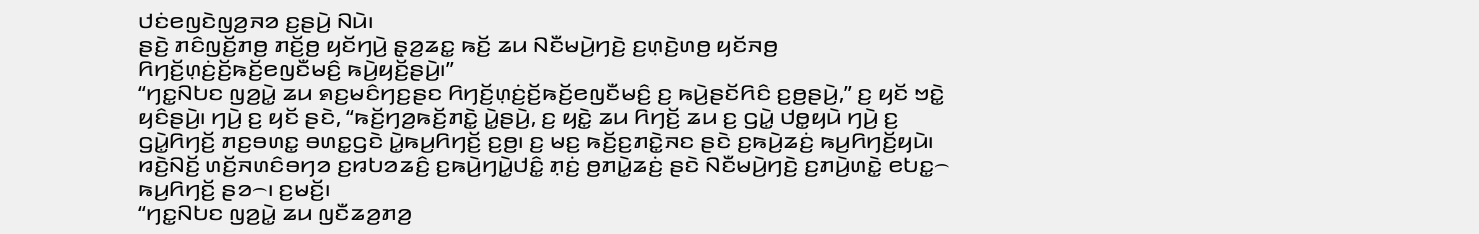ꤓꤢꤦꤕꤜꤢꤧꤜꤤ꤬ꤏꤤ ꤢ꤬ꤔꤣꤧ꤬ ꤡꤣꤧ꤯
ꤔꤢꤧ꤬ ꤊꤢꤨꤜꤢꤩ꤬ꤊꤥ꤬ ꤊꤢꤩ꤬ꤥ꤬ ꤟꤢꤩꤚꤣꤧ꤬ ꤔ꤫ꤤ꤬ꤘꤢ꤭ ꤒꤢꤩ꤬ ꤘꤣ ꤡꤢꤪꤗꤣꤧ꤬ꤚꤢꤧ꤬ ꤢ꤬ꤛ꤫ꤢꤧ꤬ꤛꤥ꤬ ꤟꤢꤩꤏꤥ꤬ ꤖꤚꤢꤩ꤬ꤛ꤫ꤢꤦ꤬ꤢꤩ꤬ꤒꤢꤩ꤬ꤕꤜꤢꤪꤗꤢꤨ꤬ ꤒꤣꤧ꤬ꤟꤢꤩ꤬ꤔꤣꤧ꤬꤯”
“ꤚꤢ꤭ꤡꤝꤢ ꤜꤤ꤬ꤣꤧ꤭ ꤘꤣ ꤎꤢ꤬ꤗꤢꤨꤚꤢ꤬ꤔꤢ ꤖꤚꤢꤩ꤬ꤛ꤫ꤢꤦ꤬ꤢꤩ꤬ꤒꤢꤩ꤬ꤕꤜꤢꤪꤗꤢꤨ꤬ ꤢ꤬ ꤒꤣꤧ꤬ꤔꤢꤩꤖꤢꤨ ꤢ꤬ꤥ꤬ꤔꤣꤧ꤬,” ꤢ꤬ ꤟꤢꤩ ꤠꤢꤧ꤭ ꤟꤢꤨꤔꤣꤧ꤬꤯ ꤚꤣꤧ꤬ ꤢ꤬ ꤟꤢꤩ ꤔꤢꤧ, “ꤒꤢꤩ꤬ꤚꤤ꤬ꤒꤢꤩ꤬ꤊꤢꤧ꤭ ꤣꤧ꤭ꤔꤣꤧ꤬, ꤢ꤬ ꤟꤢꤧ꤭ ꤘꤣ ꤖꤚꤢꤩ꤬ ꤘꤣ ꤢ꤬ ꤞꤣꤧ꤭ ꤓꤥ꤭ꤟꤣꤧ ꤚꤣꤧ꤬ ꤢ꤬ ꤞꤣꤧ꤭ꤖꤚꤢꤩ꤬ ꤊꤢ꤬ꤋꤛꤢ꤭ ꤋꤛꤢ꤭ꤞꤢꤧ ꤣꤧ꤭ꤒꤣ꤬ꤖꤚꤢꤩ꤬ ꤢ꤬ꤥ꤬꤯ ꤢ꤬ ꤗꤢ꤬ ꤒꤢꤩ꤬ꤢ꤬ꤊꤢꤧ꤭ꤏꤢ ꤔꤢꤧ ꤢ꤬ꤒꤣꤧ꤬ꤘꤢꤦ꤬ ꤒꤣ꤬ꤖꤚꤢꤩ꤬ꤟꤣꤧ꤯
ꤙꤢꤧ꤬ꤡꤢꤩ꤬ ꤛꤢꤩ꤬ꤏꤛꤢꤨꤋꤚꤤ ꤢ꤬ꤙꤝꤤꤘꤢꤨ꤬ ꤢ꤬ꤒꤣꤧ꤬ꤚꤣꤧ꤭ꤓꤢꤨ꤭ ꤊ꤫ꤢꤦ꤬ ꤥ꤬ꤊꤣꤧ꤭ꤘꤢꤦ꤬ ꤔꤢꤧ ꤡꤢꤪꤗꤣꤧ꤬ꤚꤢꤧ꤬ ꤢ꤬ꤊꤣꤧ꤬ꤛꤢꤧ꤭ ꤕꤝꤢ꤭꤮ ꤒꤣ꤬ꤖꤚꤢꤩ꤬ ꤔꤤ꤮꤯ ꤢ꤬ꤗꤢꤩ꤬꤯
“ꤚꤢ꤭ꤡꤝꤢ ꤜꤤ꤬ꤣꤧ꤭ ꤘꤣ ꤜꤢꤪꤘꤤ꤬ꤊꤤ꤬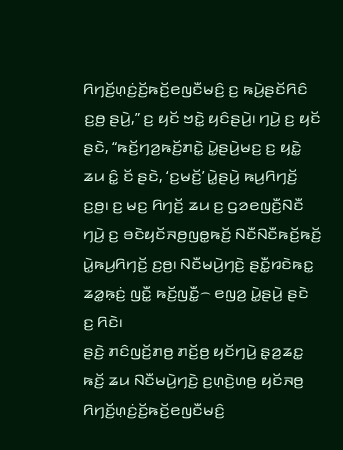ꤖꤚꤢꤩ꤬ꤛ꤫ꤢꤦ꤬ꤢꤩ꤬ꤒꤢꤩ꤬ꤕꤜꤢꤪꤗꤢꤨ꤬ ꤢ꤬ ꤒꤣꤧ꤬ꤔꤢꤩꤖꤢꤨ ꤢ꤬ꤥ꤬ ꤔꤣꤧ꤬,” ꤢ꤬ ꤟꤢꤩ ꤠꤢꤧ꤭ ꤟꤢꤨꤔꤣꤧ꤬꤯ ꤚꤣꤧ꤬ ꤢ꤬ ꤟꤢꤩ ꤔꤢꤧ, “ꤒꤢꤩ꤬ꤚꤤ꤬ꤒꤢꤩ꤬ꤊꤢꤧ꤭ ꤣꤧ꤭ꤔꤣꤧ꤬ꤗꤢ꤬ ꤢ꤬ ꤟꤢꤧ꤭ ꤘꤣ ꤢꤨ꤭ ꤢꤩ ꤔꤢꤧ, ‘ꤢ꤬ꤗꤢꤩ꤬’ ꤣꤧ꤭ꤔꤣꤧ꤬ ꤒꤣ꤬ꤖꤚꤢꤩ꤬ ꤢ꤬ꤥ꤬꤯ ꤢ꤬ ꤗꤢ꤬ ꤖꤚꤢꤩ꤬ ꤘꤣ ꤢ꤬ ꤞꤤꤕꤜꤢꤪ꤬ꤡꤢꤪ ꤚꤣꤧ꤬ ꤢ꤬ ꤋꤢꤧꤟꤢꤩꤏꤥ꤬ꤜꤥ꤭ꤒꤢꤩ꤬ ꤡꤢꤪꤡꤢꤪꤒꤢꤩ꤬ꤒꤢꤩ꤬ ꤣꤧ꤭ꤒꤣ꤬ꤖꤚꤢꤩ꤬ ꤢ꤬ꤥ꤬꤯ ꤡꤢꤪꤗꤣꤧ꤬ꤚꤢꤧ꤬ ꤔꤢꤪ꤭ꤙꤢꤧꤒꤢ꤭ ꤘꤤ꤭ꤒ꤫ꤢꤦ꤬ ꤜꤢꤪ꤭ ꤒꤢꤩ꤬ꤜꤢꤪ꤭꤮ ꤕꤜꤤ꤬ ꤣꤧ꤭ꤔꤣꤧ꤬ ꤔꤢꤧ ꤢ꤬ ꤖꤢꤧ꤯
ꤔꤢꤧ꤬ ꤊꤢꤨꤜꤢꤩ꤬ꤊꤥ꤬ ꤊꤢꤩ꤬ꤥ꤬ ꤟꤢꤩꤚꤣꤧ꤬ ꤔ꤫ꤤ꤬ꤘꤢ꤭ ꤒꤢꤩ꤬ ꤘꤣ ꤡꤢꤪꤗꤣꤧ꤬ꤚꤢꤧ꤬ ꤢ꤬ꤛ꤫ꤢꤧ꤬ꤛꤥ꤬ ꤟꤢꤩꤏꤥ꤬ ꤖꤚꤢꤩ꤬ꤛ꤫ꤢꤦ꤬ꤢꤩ꤬ꤒꤢꤩ꤬ꤕꤜꤢꤪꤗꤢꤨ꤬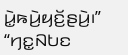ꤣꤧ꤭ꤒꤣꤧ꤬ꤟꤢꤩ꤬ꤔꤣꤧ꤬꤯”
“ꤚꤢ꤭ꤡꤝꤢ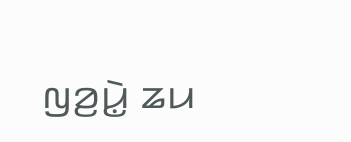ꤜꤤ꤬ꤣꤧ꤭ ꤘꤣ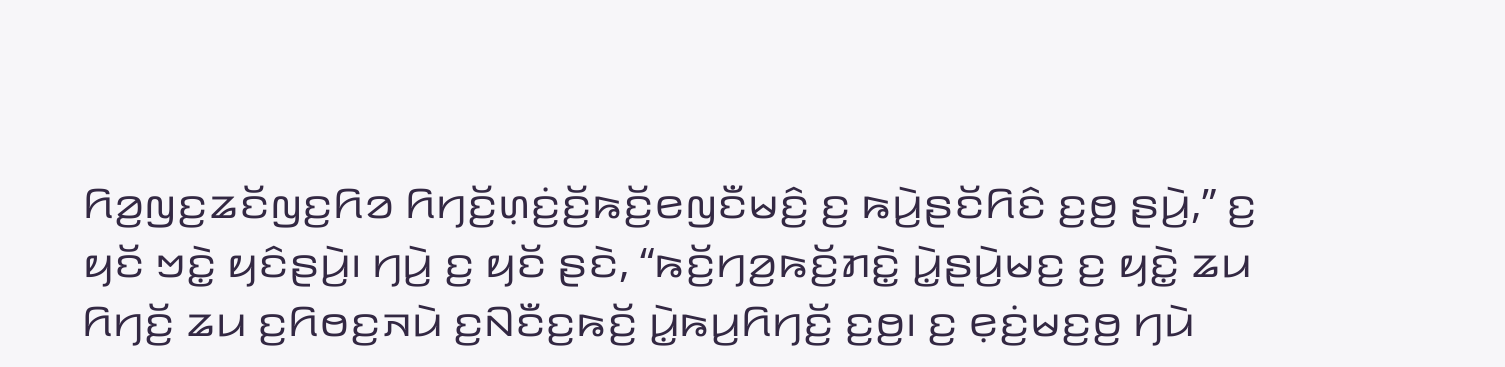ꤖꤤ꤬ꤜꤢ꤬ꤘꤢꤩꤜꤢ꤬ꤖꤤ ꤖꤚꤢꤩ꤬ꤛ꤫ꤢꤦ꤬ꤢꤩ꤬ꤒꤢꤩ꤬ꤕꤜꤢꤪꤗꤢꤨ꤬ ꤢ꤬ ꤒꤣꤧ꤬ꤔꤢꤩꤖꤢꤨ ꤢ꤬ꤥ꤬ ꤔꤣꤧ꤬,” ꤢ꤬ ꤟꤢꤩ ꤠꤢꤧ꤭ ꤟꤢꤨꤔꤣꤧ꤬꤯ ꤚꤣꤧ꤬ ꤢ꤬ ꤟꤢꤩ ꤔꤢꤧ, “ꤒꤢꤩ꤬ꤚꤤ꤬ꤒꤢꤩ꤬ꤊꤢꤧ꤭ ꤣꤧ꤭ꤔꤣꤧ꤬ꤗꤢ꤬ ꤢ꤬ ꤟꤢꤧ꤭ ꤘꤣ ꤖꤚꤢꤩ꤬ ꤘꤣ ꤢ꤬ꤖꤥꤢ꤬ꤏꤣꤧ ꤢ꤬ꤡꤢꤪꤢ꤬ꤒꤢꤩ꤬ ꤣꤧ꤭ꤒꤣ꤬ꤖꤚꤢꤩ꤬ ꤢ꤬ꤥ꤬꤯ ꤢ꤬ ꤕ꤫ꤢꤦ꤬ꤗꤢ꤬ꤥ꤬ ꤚꤣꤧ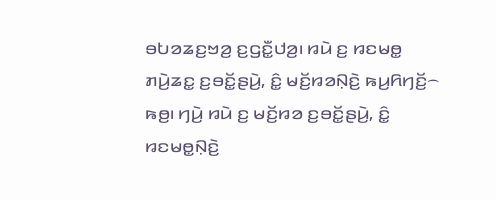ꤋꤝꤤꤘꤢ꤬ꤠꤤ꤬ ꤢ꤬ꤞꤢꤪ꤭ꤓꤤ꤬꤯ ꤙꤣꤧ ꤢ꤬ ꤙꤢꤗꤥ꤭ ꤊꤣꤧ꤬ꤘꤢ꤭ ꤢ꤬ꤋꤢꤩ꤭ꤔꤣꤧ꤬, ꤢꤨ꤭ ꤗꤢꤩ꤬ꤙꤤꤡ꤫ꤢꤧ꤬ ꤒꤣ꤬ꤖꤚꤢꤩ꤬꤮ ꤒꤥ꤬꤯ ꤚꤣꤧ꤬ ꤙꤣꤧ ꤢ꤬ ꤗꤢꤩ꤬ꤙꤤ ꤢ꤬ꤋꤢꤩ꤭ꤔꤣꤧ꤬, ꤢꤨ꤭ ꤙꤢꤗꤥ꤭ꤡ꤫ꤢꤧ꤬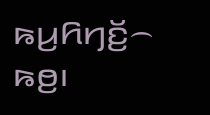ꤒꤣ꤬ꤖꤚꤢꤩ꤬꤮ ꤒꤥ꤬꤯